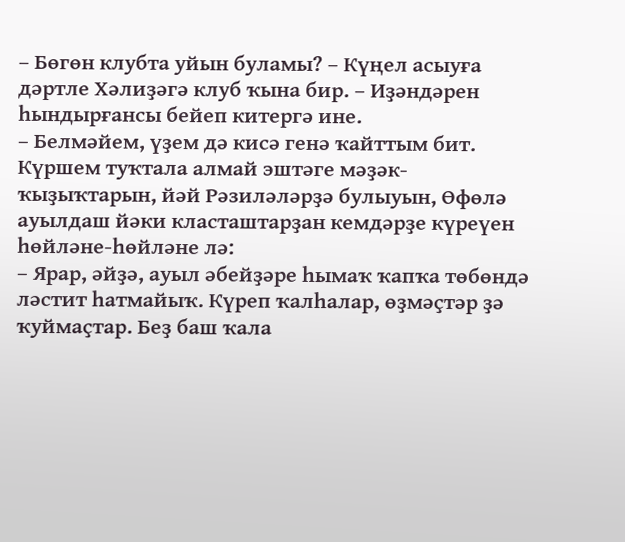– Бөгөн клубта уйын буламы? – Күңел асыуға дәртле Хәлиҙәгә клуб ҡына бир. – Иҙәндәрен һындырғансы бейеп китергә ине.
– Белмәйем, үҙем дә кисә генә ҡайттым бит.
Күршем туҡтала алмай эштәге мәҙәк-ҡыҙыҡтарын, йәй Рәзиләләрҙә булыуын, Өфөлә ауылдаш йәки класташтарҙан кемдәрҙе күреүен һөйләне-һөйләне лә:
– Ярар, әйҙә, ауыл әбейҙәре һымаҡ ҡапҡа төбөндә ләстит һатмайыҡ. Күреп ҡалһалар, өҙмәҫтәр ҙә ҡуймаҫтар. Беҙ баш ҡала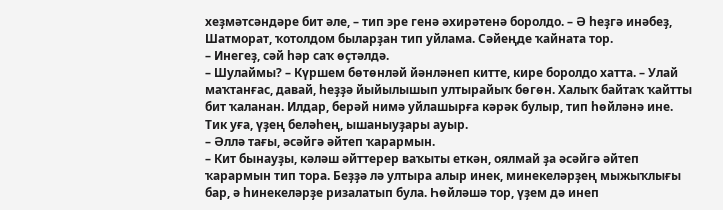хеҙмәтсәндәре бит әле, – тип эре генә әхирәтенә боролдо. – Ә һеҙгә инәбеҙ, Шатморат, ҡотолдом быларҙан тип уйлама. Сәйеңде ҡайната тор.
– Инегеҙ, сәй һәр саҡ өҫтәлдә.
– Шулаймы? – Күршем бөтөнләй йәнләнеп китте, кире боролдо хатта. – Улай маҡтанғас, давай, һеҙҙә йыйылышып ултырайыҡ бөгөн. Халыҡ байтаҡ ҡайтты бит ҡаланан. Илдар, берәй нимә уйлашырға кәрәк булыр, тип һөйләнә ине. Тик уға, үҙең беләһең, ышаныуҙары ауыр.
– Әллә тағы, әсәйгә әйтеп ҡарармын.
– Кит бынауҙы, кәләш әйттерер ваҡыты еткән, оялмай ҙа әсәйгә әйтеп ҡарармын тип тора. Беҙҙә лә ултыра алыр инек, минекеләрҙең мыжыҡлығы бар, ә һинекеләрҙе ризалатып була. Һөйләшә тор, үҙем дә инеп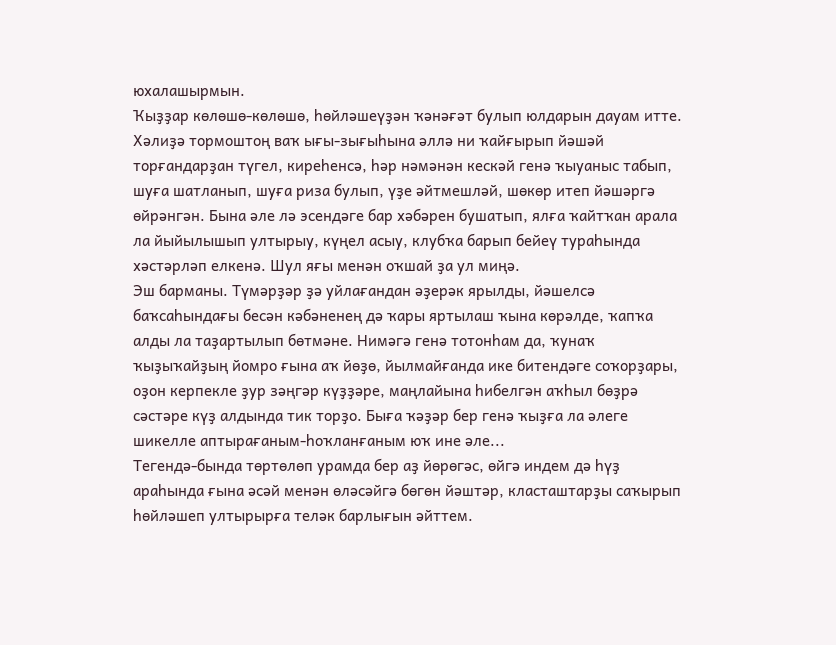юхалашырмын.
Ҡыҙҙар көлөшө-көлөшө, һөйләшеүҙән ҡәнәғәт булып юлдарын дауам итте.
Хәлиҙә тормоштоң ваҡ ығы-зығыһына әллә ни ҡайғырып йәшәй торғандарҙан түгел, киреһенсә, һәр нәмәнән кескәй генә ҡыуаныс табып, шуға шатланып, шуға риза булып, үҙе әйтмешләй, шөкөр итеп йәшәргә өйрәнгән. Бына әле лә эсендәге бар хәбәрен бушатып, ялға ҡайтҡан арала ла йыйылышып ултырыу, күңел асыу, клубҡа барып бейеү тураһында хәстәрләп елкенә. Шул яғы менән оҡшай ҙа ул миңә.
Эш барманы. Түмәрҙәр ҙә уйлағандан әҙерәк ярылды, йәшелсә баҡсаһындағы бесән кәбәненең дә ҡары яртылаш ҡына көрәлде, ҡапҡа алды ла таҙартылып бөтмәне. Нимәгә генә тотонһам да, ҡунаҡ ҡыҙыҡайҙың йомро ғына аҡ йөҙө, йылмайғанда ике битендәге соҡорҙары, оҙон керпекле ҙур зәңгәр күҙҙәре, маңлайына һибелгән аҡһыл бөҙрә сәстәре күҙ алдында тик торҙо. Быға ҡәҙәр бер генә ҡыҙға ла әлеге шикелле аптырағаным-һоҡланғаным юҡ ине әле...
Тегендә-бында төртөлөп урамда бер аҙ йөрөгәс, өйгә индем дә һүҙ араһында ғына әсәй менән өләсәйгә бөгөн йәштәр, класташтарҙы саҡырып һөйләшеп ултырырға теләк барлығын әйттем.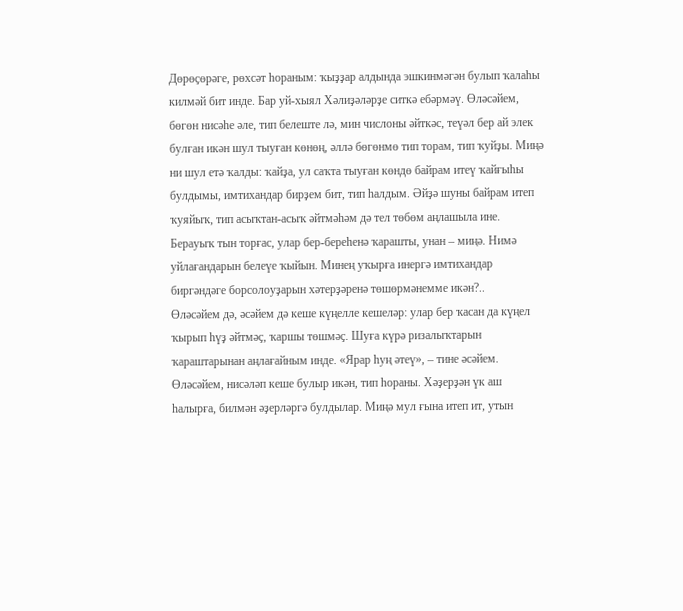Дөрөҫөрәге, рөхсәт һораным: ҡыҙҙар алдында эшкинмәгән булып ҡалаһы килмәй бит инде. Бар уй-хыял Хәлиҙәләрҙе ситкә ебәрмәү. Өләсәйем, бөгөн нисәһе әле, тип белеште лә, мин числоны әйткәс, теүәл бер ай элек булған икән шул тыуған көнөң, әллә бөгөнмө тип торам, тип ҡуйҙы. Миңә ни шул етә ҡалды: ҡайҙа, ул саҡта тыуған көндө байрам итеү ҡайғыһы булдымы, имтихандар бирҙем бит, тип һалдым. Әйҙә шуны байрам итеп ҡуяйыҡ, тип асыҡтан-асыҡ әйтмәһәм дә тел төбөм аңлашыла ине. Берауыҡ тын торғас, улар бер-береһенә ҡарашты, унан – миңә. Нимә уйлағандарын белеүе ҡыйын. Минең уҡырға инергә имтихандар биргәндәге борсолоуҙарын хәтерҙәренә төшөрмәнемме икән?..
Өләсәйем дә, әсәйем дә кеше күңелле кешеләр: улар бер ҡасан да күңел ҡырып һүҙ әйтмәҫ, ҡаршы төшмәҫ. Шуға күрә ризалыҡтарын ҡараштарынан аңлағайным инде. «Ярар һуң әтеү», – тине әсәйем. Өләсәйем, нисәләп кеше булыр икән, тип һораны. Хәҙерҙән үк аш һалырға, билмән әҙерләргә булдылар. Миңә мул ғына итеп ит, утын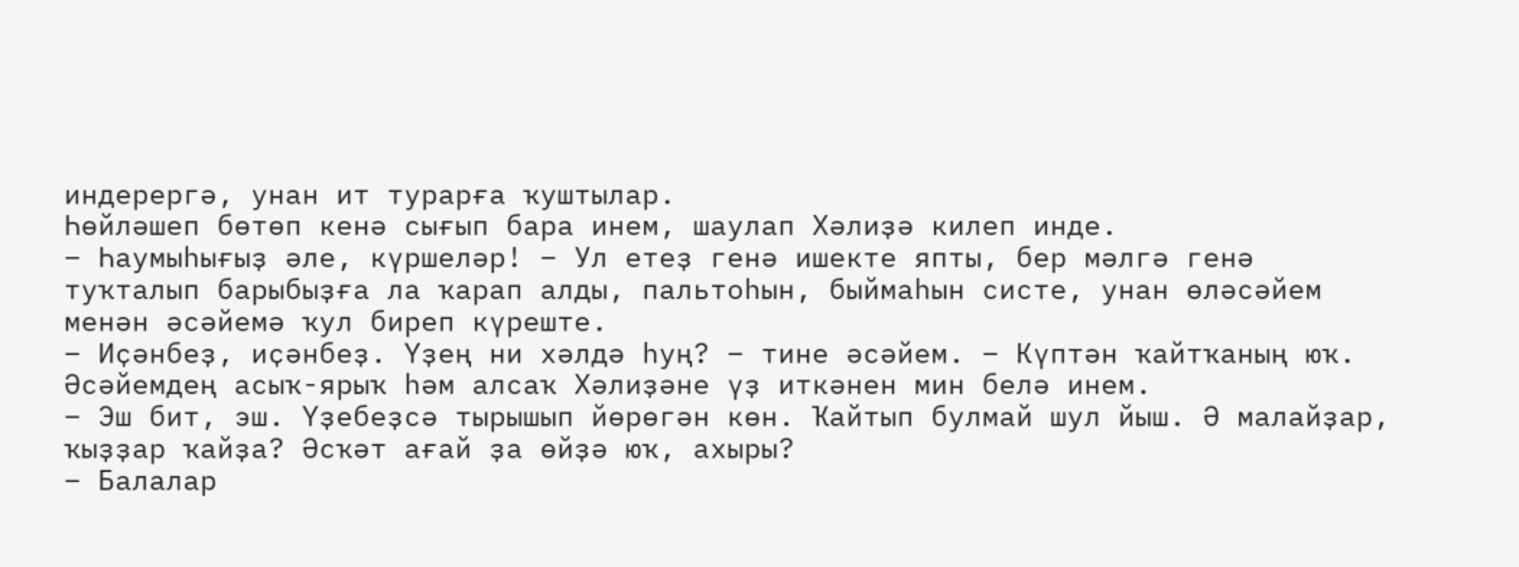индерергә, унан ит турарға ҡуштылар.
Һөйләшеп бөтөп кенә сығып бара инем, шаулап Хәлиҙә килеп инде.
– Һаумыһығыҙ әле, күршеләр! – Ул етеҙ генә ишекте япты, бер мәлгә генә туҡталып барыбыҙға ла ҡарап алды, пальтоһын, быймаһын систе, унан өләсәйем менән әсәйемә ҡул биреп күреште.
– Иҫәнбеҙ, иҫәнбеҙ. Үҙең ни хәлдә һуң? – тине әсәйем. – Күптән ҡайтҡаның юҡ.
Әсәйемдең асыҡ-ярыҡ һәм алсаҡ Хәлиҙәне үҙ иткәнен мин белә инем.
– Эш бит, эш. Үҙебеҙсә тырышып йөрөгән көн. Ҡайтып булмай шул йыш. Ә малайҙар, ҡыҙҙар ҡайҙа? Әсҡәт ағай ҙа өйҙә юҡ, ахыры?
– Балалар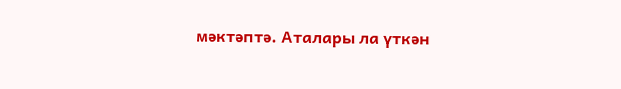мәктәптә. Аталары ла үткән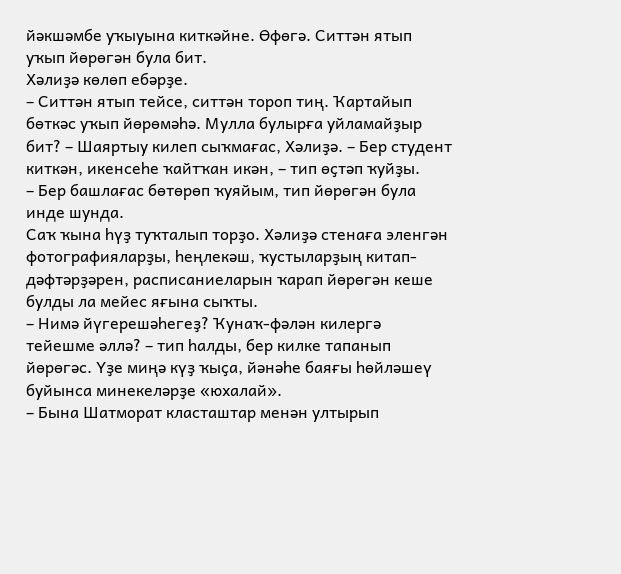йәкшәмбе уҡыуына киткәйне. Өфөгә. Ситтән ятып уҡып йөрөгән була бит.
Хәлиҙә көлөп ебәрҙе.
– Ситтән ятып тейсе, ситтән тороп тиң. Ҡартайып бөткәс уҡып йөрөмәһә. Мулла булырға уйламайҙыр бит? – Шаяртыу килеп сыҡмағас, Хәлиҙә. – Бер студент киткән, икенсеһе ҡайтҡан икән, – тип өҫтәп ҡуйҙы.
– Бер башлағас бөтөрөп ҡуяйым, тип йөрөгән була инде шунда.
Саҡ ҡына һүҙ туҡталып торҙо. Хәлиҙә стенаға эленгән фотографияларҙы, һеңлекәш, ҡустыларҙың китап-дәфтәрҙәрен, расписаниеларын ҡарап йөрөгән кеше булды ла мейес яғына сыҡты.
– Нимә йүгерешәһегеҙ? Ҡунаҡ-фәлән килергә тейешме әллә? – тип һалды, бер килке тапанып йөрөгәс. Үҙе миңә күҙ ҡыҫа, йәнәһе баяғы һөйләшеү буйынса минекеләрҙе «юхалай».
– Бына Шатморат класташтар менән ултырып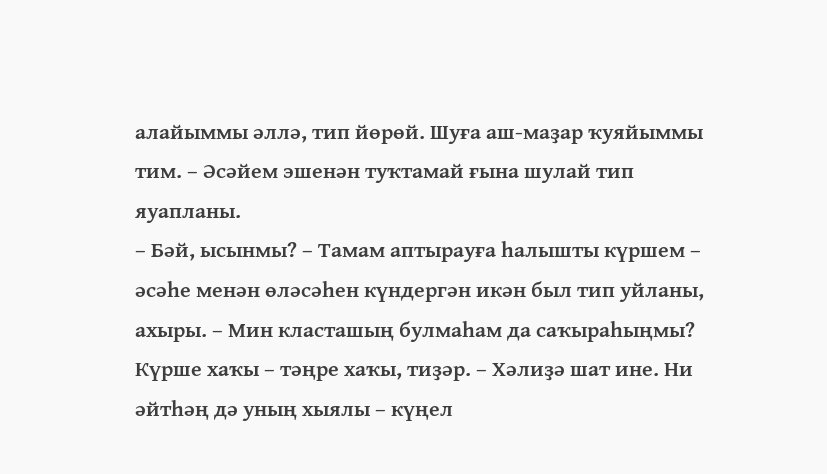алайыммы әллә, тип йөрөй. Шуға аш-маҙар ҡуяйыммы тим. – Әсәйем эшенән туҡтамай ғына шулай тип яуапланы.
– Бәй, ысынмы? – Тамам аптырауға һалышты күршем – әсәһе менән өләсәһен күндергән икән был тип уйланы, ахыры. – Мин класташың булмаһам да саҡыраһыңмы? Күрше хаҡы – тәңре хаҡы, тиҙәр. – Хәлиҙә шат ине. Ни әйтһәң дә уның хыялы – күңел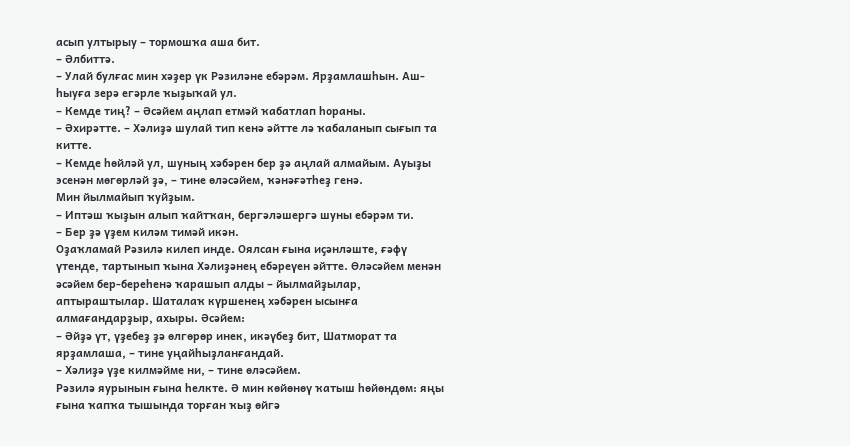асып ултырыу – тормошҡа аша бит.
– Әлбиттә.
– Улай булғас мин хәҙер үк Рәзиләне ебәрәм. Ярҙамлашһын. Аш-һыуға зерә егәрле ҡыҙыҡай ул.
– Кемде тиң? – Әсәйем аңлап етмәй ҡабатлап һораны.
– Әхирәтте. – Хәлиҙә шулай тип кенә әйтте лә ҡабаланып сығып та китте.
– Кемде һөйләй ул, шуның хәбәрен бер ҙә аңлай алмайым. Ауыҙы эсенән мөгөрләй ҙә, – тине өләсәйем, ҡәнәғәтһеҙ генә.
Мин йылмайып ҡуйҙым.
– Иптәш ҡыҙын алып ҡайтҡан, бергәләшергә шуны ебәрәм ти.
– Бер ҙә үҙем киләм тимәй икән.
Оҙаҡламай Рәзилә килеп инде. Оялсан ғына иҫәнләште, ғәфү үтенде, тартынып ҡына Хәлиҙәнең ебәреүен әйтте. Өләсәйем менән әсәйем бер-береһенә ҡарашып алды – йылмайҙылар, аптыраштылар. Шаталаҡ күршенең хәбәрен ысынға алмағандарҙыр, ахыры. Әсәйем:
– Әйҙә үт, үҙебеҙ ҙә өлгөрөр инек, икәүбеҙ бит, Шатморат та ярҙамлаша, – тине уңайһыҙланғандай.
– Хәлиҙә үҙе килмәйме ни, – тине өләсәйем.
Рәзилә яурынын ғына һелкте. Ә мин көйөнөү ҡатыш һөйөндөм: яңы ғына ҡапҡа тышында торған ҡыҙ өйгә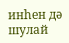инһен дә шулай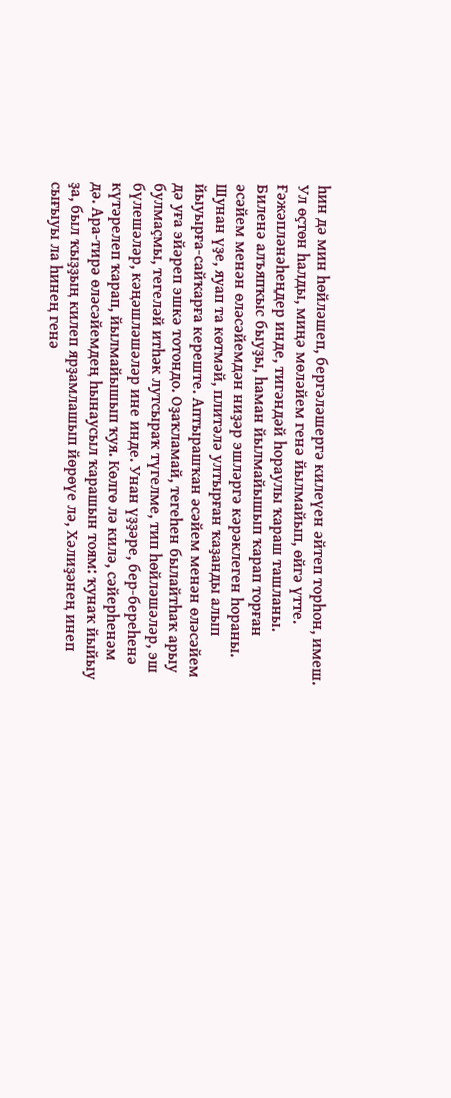һин дә мин һөйләшеп, бергәләшергә килеүен әйтеп торһон, имеш. Ул өҫтөн һалды, миңә мөләйем генә йылмайып, өйгә үтте. Ғәжәпләнәһеңдер инде, тигәндәй һораулы ҡараш ташланы. Биленә алъяпҡыс быуҙы, һаман йылмайышып ҡарап торған әсәйем менән өләсәйемдән ниҙәр эшләргә кәрәклеген һораны. Шунан үҙе, яуап та көтмәй, плитәлә ултырған ҡаҙанды алып йыуырға-сайҡарға кереште. Аптырашҡан әсәйем менән өләсәйем дә уға эйәреп эшкә тотондо. Оҙаҡламай, тегеһен былайтһаҡ арыу булмаҫмы, тегеләй итһәк лутсыраҡ түгелме, тип һөйләшәләр, эш бүлешәләр, кәңәшләшәләр ине инде. Унан үҙҙәре, бер-береһенә күтәрелеп ҡарап, йылмайышып ҡуя. Көлгө лә килә, сәйерһенәм дә. Ара-тирә өләсәйемдең һынаусыл ҡарашын тоям: ҡунаҡ йыйыу ҙа, был ҡыҙҙың килеп ярҙамлашып йөрөүе лә, Хәлиҙәнең инеп сығыуы ла һинең генә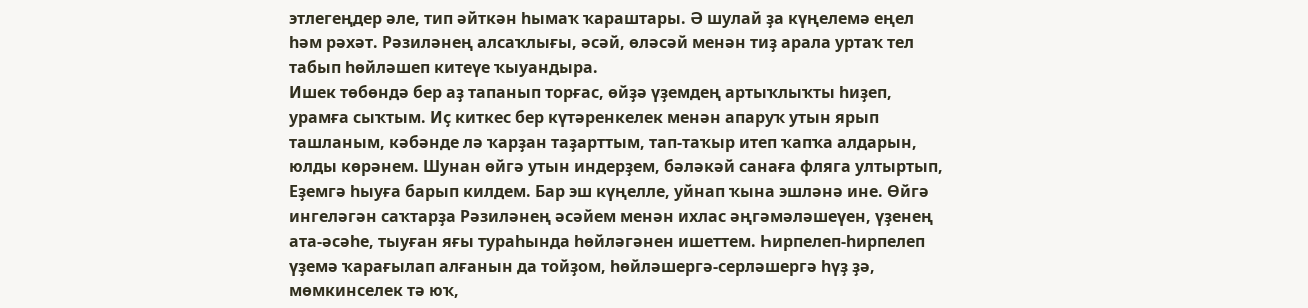этлегеңдер әле, тип әйткән һымаҡ ҡараштары. Ә шулай ҙа күңелемә еңел һәм рәхәт. Рәзиләнең алсаҡлығы, әсәй, өләсәй менән тиҙ арала уртаҡ тел табып һөйләшеп китеүе ҡыуандыра.
Ишек төбөндә бер аҙ тапанып торғас, өйҙә үҙемдең артыҡлыҡты һиҙеп, урамға сыҡтым. Иҫ киткес бер күтәренкелек менән апаруҡ утын ярып ташланым, кәбәнде лә ҡарҙан таҙарттым, тап-таҡыр итеп ҡапҡа алдарын, юлды көрәнем. Шунан өйгә утын индерҙем, бәләкәй санаға фляга ултыртып, Еҙемгә һыуға барып килдем. Бар эш күңелле, уйнап ҡына эшләнә ине. Өйгә ингеләгән саҡтарҙа Рәзиләнең әсәйем менән ихлас әңгәмәләшеүен, үҙенең ата-әсәһе, тыуған яғы тураһында һөйләгәнен ишеттем. Һирпелеп-һирпелеп үҙемә ҡарағылап алғанын да тойҙом, һөйләшергә-серләшергә һүҙ ҙә, мөмкинселек тә юҡ,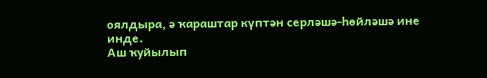оялдыра, ә ҡараштар күптән серләшә-һөйләшә ине инде.
Аш ҡуйылып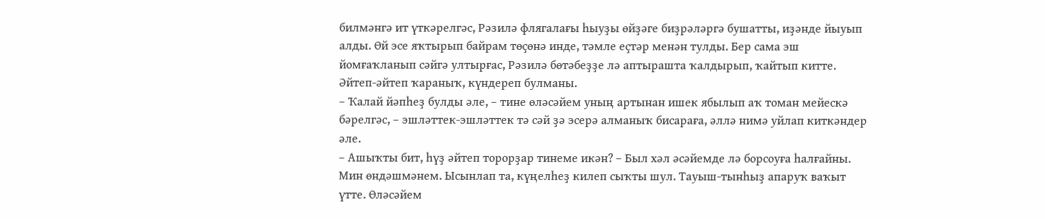билмәнгә ит үткәрелгәс, Рәзилә флягалағы һыуҙы өйҙәге биҙрәләргә бушатты, иҙәнде йыуып алды. Өй эсе яҡтырып байрам төҫөнә инде, тәмле еҫтәр менән тулды. Бер сама эш йомғаҡланып сәйгә ултырғас, Рәзилә бөтәбеҙҙе лә аптырашта ҡалдырып, ҡайтып китте. Әйтеп-әйтеп ҡараныҡ, күндереп булманы.
– Ҡалай йәпһеҙ булды әле, – тине өләсәйем уның артынан ишек ябылып аҡ томан мейескә бәрелгәс, – эшләттек-эшләттек тә сәй ҙә эсерә алманыҡ бисараға, әллә нимә уйлап киткәндер әле.
– Ашыҡты бит, һүҙ әйтеп торорҙар тинеме икән? – Был хәл әсәйемде лә борсоуға һалғайны.
Мин өндәшмәнем. Ысынлап та, күңелһеҙ килеп сыҡты шул. Тауыш-тынһыҙ апаруҡ ваҡыт үтте. Өләсәйем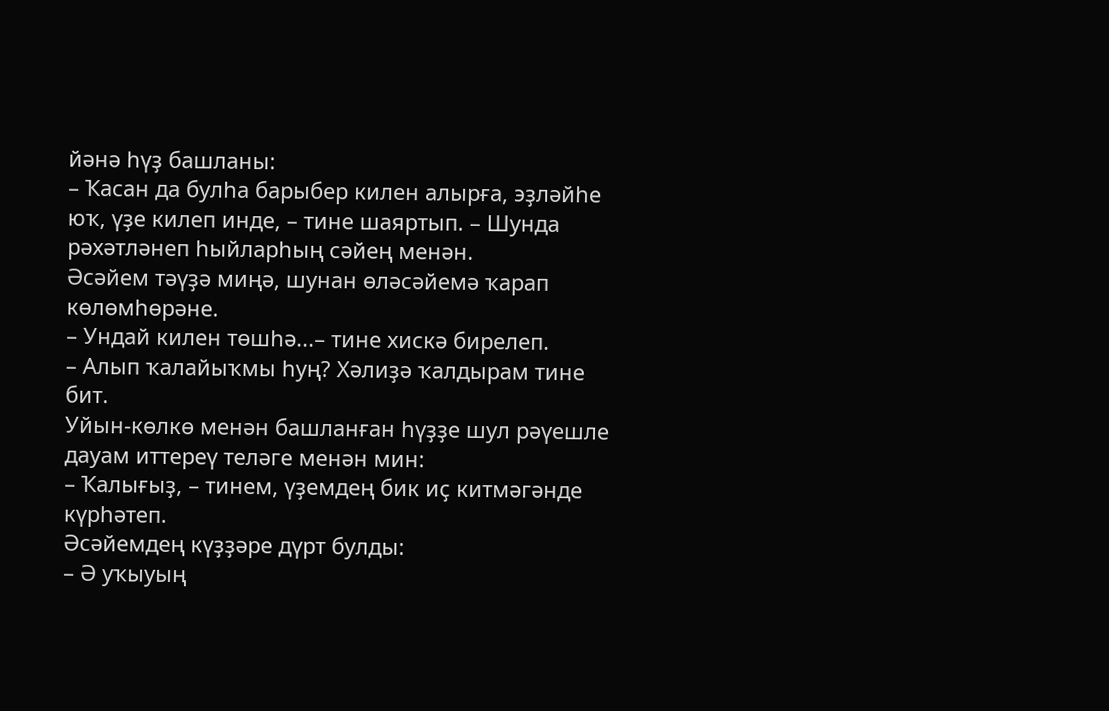йәнә һүҙ башланы:
– Ҡасан да булһа барыбер килен алырға, эҙләйһе юҡ, үҙе килеп инде, – тине шаяртып. – Шунда рәхәтләнеп һыйларһың сәйең менән.
Әсәйем тәүҙә миңә, шунан өләсәйемә ҡарап көлөмһөрәне.
– Ундай килен төшһә...– тине хискә бирелеп.
– Алып ҡалайыҡмы һуң? Хәлиҙә ҡалдырам тине бит.
Уйын-көлкө менән башланған һүҙҙе шул рәүешле дауам иттереү теләге менән мин:
– Ҡалығыҙ, – тинем, үҙемдең бик иҫ китмәгәнде күрһәтеп.
Әсәйемдең күҙҙәре дүрт булды:
– Ә уҡыуың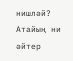нишләй? Атайың ни әйтер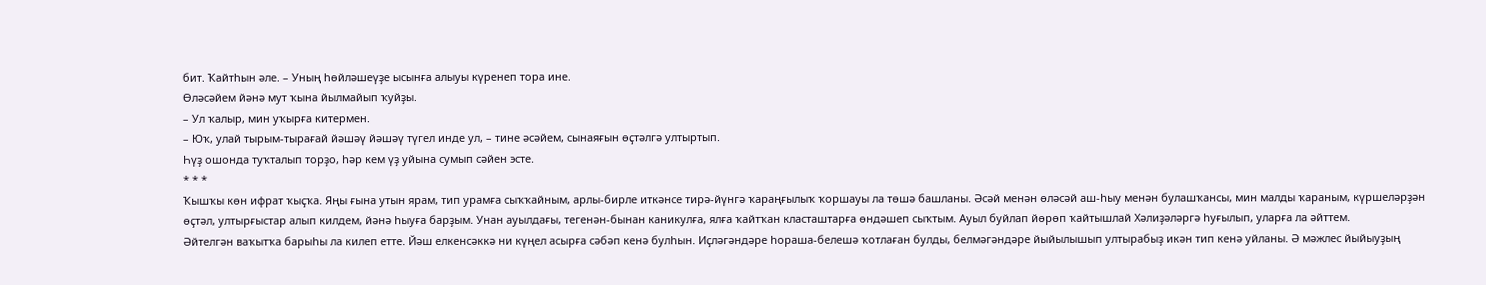бит. Ҡайтһын әле. – Уның һөйләшеүҙе ысынға алыуы күренеп тора ине.
Өләсәйем йәнә мут ҡына йылмайып ҡуйҙы.
– Ул ҡалыр, мин уҡырға китермен.
– Юҡ, улай тырым-тырағай йәшәү йәшәү түгел инде ул, – тине әсәйем, сынаяғын өҫтәлгә ултыртып.
Һүҙ ошонда туҡталып торҙо, һәр кем үҙ уйына сумып сәйен эсте.
* * *
Ҡышҡы көн ифрат ҡыҫҡа. Яңы ғына утын ярам, тип урамға сыҡҡайным, арлы-бирле иткәнсе тирә-йүнгә ҡараңғылыҡ ҡоршауы ла төшә башланы. Әсәй менән өләсәй аш-һыу менән булашҡансы, мин малды ҡараным, күршеләрҙән өҫтәл, ултырғыстар алып килдем, йәнә һыуға барҙым. Унан ауылдағы, тегенән-бынан каникулға, ялға ҡайтҡан класташтарға өндәшеп сыҡтым. Ауыл буйлап йөрөп ҡайтышлай Хәлиҙәләргә һуғылып, уларға ла әйттем.
Әйтелгән ваҡытҡа барыһы ла килеп етте. Йәш елкенсәккә ни күңел асырға сәбәп кенә булһын. Иҫләгәндәре һораша-белешә ҡотлаған булды, белмәгәндәре йыйылышып ултырабыҙ икән тип кенә уйланы. Ә мәжлес йыйыуҙың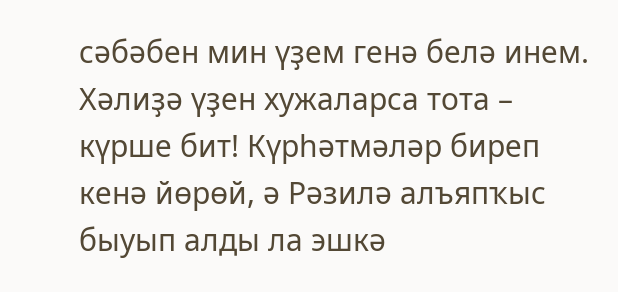сәбәбен мин үҙем генә белә инем.
Хәлиҙә үҙен хужаларса тота – күрше бит! Күрһәтмәләр биреп кенә йөрөй, ә Рәзилә алъяпҡыс быуып алды ла эшкә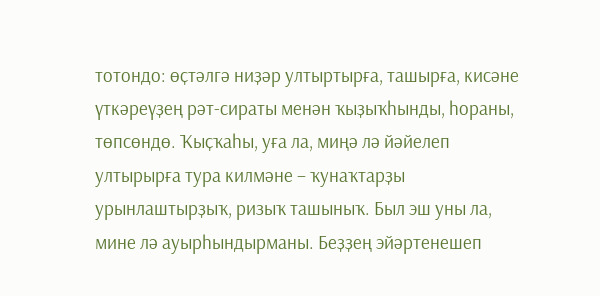тотондо: өҫтәлгә ниҙәр ултыртырға, ташырға, кисәне үткәреүҙең рәт-сираты менән ҡыҙыҡһынды, һораны, төпсөндө. Ҡыҫҡаһы, уға ла, миңә лә йәйелеп ултырырға тура килмәне – ҡунаҡтарҙы урынлаштырҙыҡ, ризыҡ ташыныҡ. Был эш уны ла, мине лә ауырһындырманы. Беҙҙең эйәртенешеп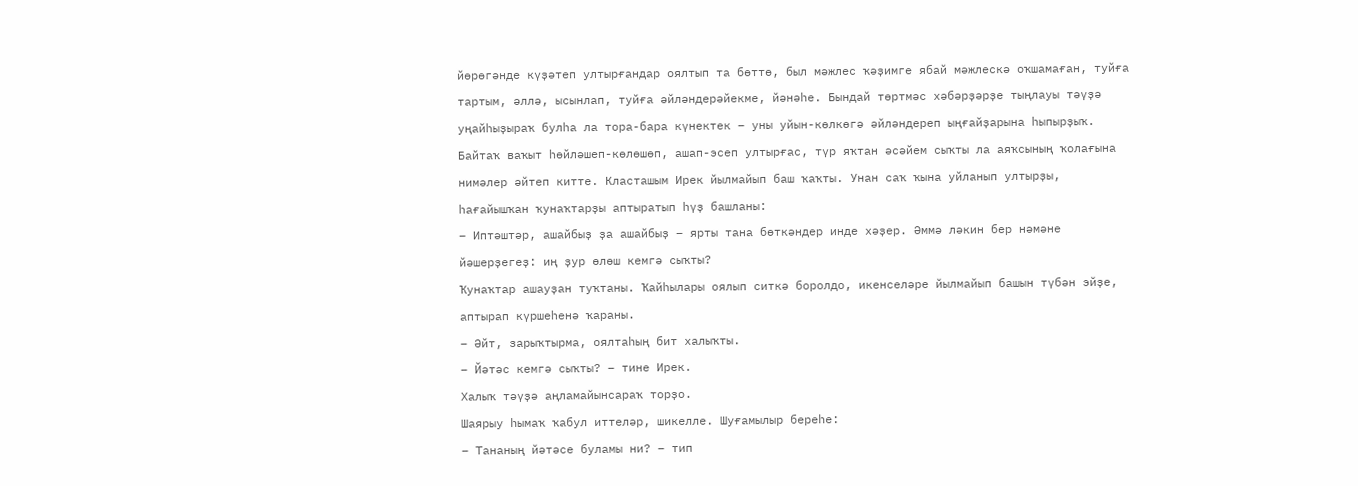йөрөгәнде күҙәтеп ултырғандар оялтып та бөттө, был мәжлес ҡәҙимге ябай мәжлескә оҡшамаған, туйға тартым, әллә, ысынлап, туйға әйләндерәйекме, йәнәһе. Бындай төртмәс хәбәрҙәрҙе тыңлауы тәүҙә уңайһыҙыраҡ булһа ла тора-бара күнектек – уны уйын-көлкөгә әйләндереп ыңғайҙарына һыпырҙыҡ.
Байтаҡ ваҡыт һөйләшеп-көлөшөп, ашап-эсеп ултырғас, түр яҡтан әсәйем сыҡты ла аяҡсының ҡолағына нимәлер әйтеп китте. Класташым Ирек йылмайып баш ҡаҡты. Унан саҡ ҡына уйланып ултырҙы, һағайышҡан ҡунаҡтарҙы аптыратып һүҙ башланы:
– Иптәштәр, ашайбыҙ ҙа ашайбыҙ – ярты тана бөткәндер инде хәҙер. Әммә ләкин бер нәмәне йәшерҙегеҙ: иң ҙур өлөш кемгә сыҡты?
Ҡунаҡтар ашауҙан туҡтаны. Ҡайһылары оялып ситкә боролдо, икенселәре йылмайып башын түбән эйҙе, аптырап күршеһенә ҡараны.
– Әйт, зарыҡтырма, оялтаһың бит халыҡты.
– Йәтәс кемгә сыҡты? – тине Ирек.
Халыҡ тәүҙә аңламайынсараҡ торҙо.
Шаярыу һымаҡ ҡабул иттеләр, шикелле. Шуғамылыр береһе:
– Тананың йәтәсе буламы ни? – тип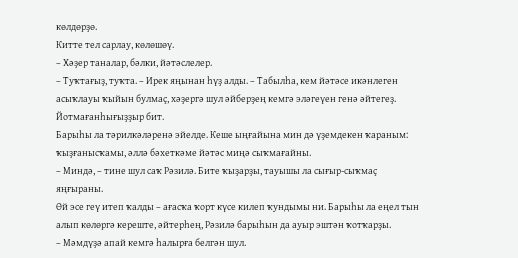көлдөрҙө.
Китте тел сарлау, көлөшөү.
– Хәҙер таналар, бәлки, йәтәслелер.
– Туҡтағыҙ, туҡта. – Ирек яңынан һүҙ алды. – Табылһа, кем йәтәсе икәнлеген асыҡлауы ҡыйын булмаҫ, хәҙергә шул әйберҙең кемгә эләгеүен генә әйтегеҙ. Йотмағанһығыҙҙыр бит.
Барыһы ла тәрилкәләренә эйелде. Кеше ыңғайына мин дә үҙемдекен ҡараным: ҡыҙғанысҡамы, әллә бәхеткәме йәтәс миңә сыҡмағайны.
– Миндә, – тине шул саҡ Рәзилә. Бите ҡыҙарҙы, тауышы ла сығыр-сыҡмаҫ яңғыраны.
Өй эсе геү итеп ҡалды – ағасҡа ҡорт күсе килеп ҡундымы ни. Барыһы ла еңел тын алып көлөргә кереште, әйтерһең, Рәзилә барыһын да ауыр эштән ҡотҡарҙы.
– Мәмдүҙә апай кемгә һалырға белгән шул.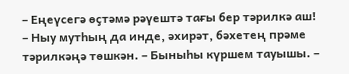– Еңеүсегә өҫтәмә рәүештә тағы бер тәрилкә аш!
– Ныу мутһың да инде, әхирәт, бәхетең прәме тәрилкәңә төшкән. – Быныһы күршем тауышы. –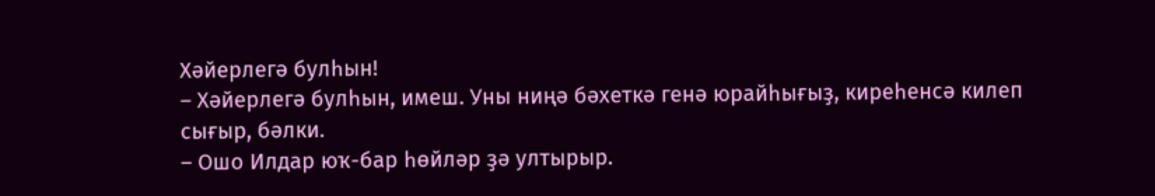Хәйерлегә булһын!
– Хәйерлегә булһын, имеш. Уны ниңә бәхеткә генә юрайһығыҙ, киреһенсә килеп сығыр, бәлки.
– Ошо Илдар юҡ-бар һөйләр ҙә ултырыр.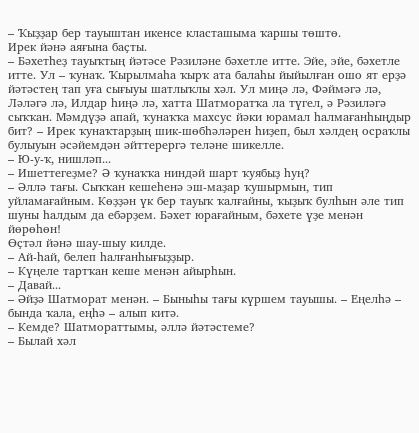– Ҡыҙҙар бер тауыштан икенсе класташыма ҡаршы төштө.
Ирек йәнә аяғына баҫты.
– Бәхетһеҙ тауыҡтың йәтәсе Рәзиләне бәхетле итте. Эйе, эйе, бәхетле итте. Ул – ҡунаҡ. Ҡырылмаһа ҡырҡ ата балаһы йыйылған ошо ят ерҙә йәтәстең тап уға сығыуы шатлыҡлы хәл. Ул миңә лә, Фәймәгә лә, Ләләгә лә, Илдар һиңә лә, хатта Шатморатҡа ла түгел, ә Рәзиләгә сыҡҡан. Мәмдүҙә апай, ҡунаҡҡа махсус йәки юрамал һалмағанһыңдыр бит? – Ирек ҡунаҡтарҙың шик-шөбһәләрен һиҙеп, был хәлдең осраҡлы булыуын әсәйемдән әйттерергә теләне шикелле.
– Ю-у-ҡ, нишләп...
– Ишеттегеҙме? Ә ҡунаҡҡа ниндәй шарт ҡуябыҙ һуң?
– Әллә тағы. Сыҡҡан кешеһенә эш-маҙар ҡушырмын, тип уйламағайным. Көҙҙән үк бер тауыҡ ҡалғайны, ҡыҙыҡ булһын әле тип шуны һалдым да ебәрҙем. Бәхет юрағайным, бәхете үҙе менән йөрөһөн!
Өҫтәл йәнә шау-шыу килде.
– Ай-һай, белеп һалғанһығыҙҙыр.
– Күңеле тартҡан кеше менән айырһын.
– Давай...
– Әйҙә Шатморат менән. – Быныһы тағы күршем тауышы. – Еңелһә – бында ҡала, еңһә – алып китә.
– Кемде? Шатмораттымы, әллә йәтәстеме?
– Былай хәл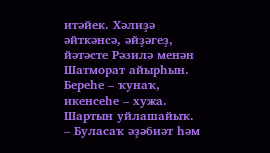итәйек. Хәлиҙә әйткәнсә, әйҙәгеҙ, йәтәсте Рәзилә менән Шатморат айырһын. Береһе – ҡунаҡ, икенсеһе – хужа. Шартын уйлашайыҡ. – Буласаҡ әҙәбиәт һәм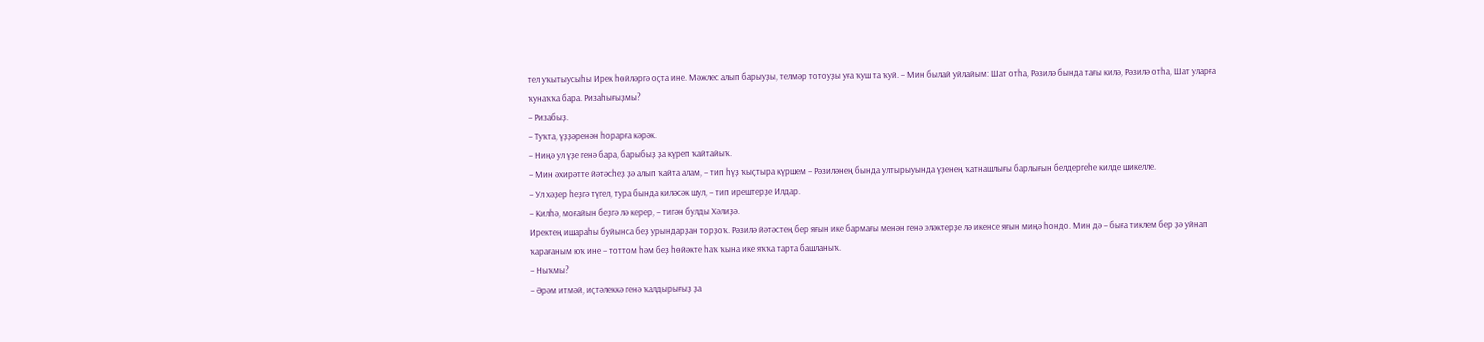тел уҡытыусыһы Ирек һөйләргә оҫта ине. Мәжлес алып барыуҙы, телмәр тотоуҙы уға ҡуш та ҡуй. – Мин былай уйлайым: Шат отһа, Рәзилә бында тағы килә, Рәзилә отһа, Шат уларға ҡунаҡҡа бара. Ризаһығыҙмы?
– Ризабыҙ.
– Туҡта, үҙҙәренән һорарға кәрәк.
– Ниңә ул үҙе генә бара, барыбыҙ ҙа күреп ҡайтайыҡ.
– Мин әхирәтте йәтәсһеҙ ҙә алып ҡайта алам, – тип һүҙ ҡыҫтыра күршем – Рәзиләнең бында ултырыуында үҙенең ҡатнашлығы барлығын белдергеһе килде шикелле.
– Ул хәҙер һеҙгә түгел, тура бында киләсәк шул, – тип ирештерҙе Илдар.
– Килһә, моғайын беҙгә лә керер, – тигән булды Хәлиҙә.
Иректең ишараһы буйынса беҙ урындарҙан торҙоҡ. Рәзилә йәтәстең бер яғын ике бармағы менән генә эләктерҙе лә икенсе яғын миңә һондо. Мин дә – быға тиклем бер ҙә уйнап ҡарағаным юҡ ине – тоттом һәм беҙ һөйәкте һаҡ ҡына ике яҡҡа тарта башланыҡ.
– Ныҡмы?
– Әрәм итмәй, иҫтәлеккә генә ҡалдырығыҙ ҙа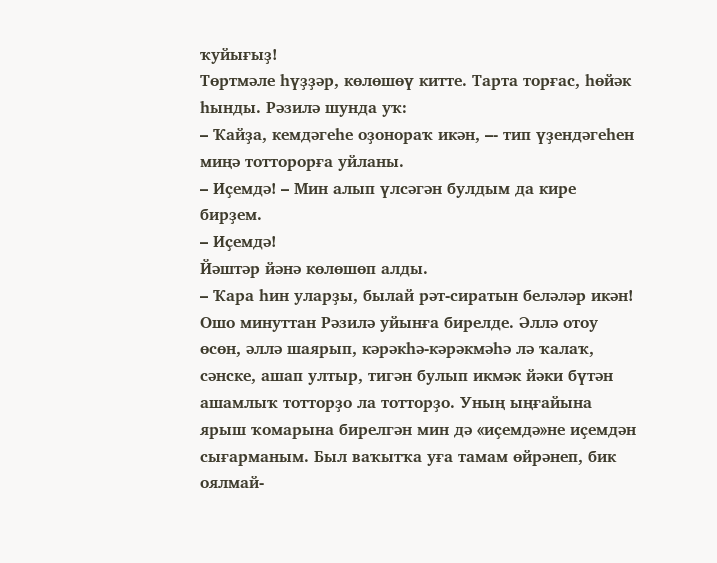ҡуйығыҙ!
Төртмәле һүҙҙәр, көлөшөү китте. Тарта торғас, һөйәк һынды. Рәзилә шунда уҡ:
– Ҡайҙа, кемдәгеһе оҙонораҡ икән, –- тип үҙендәгеһен миңә тотторорға уйланы.
– Иҫемдә! – Мин алып үлсәгән булдым да кире бирҙем.
– Иҫемдә!
Йәштәр йәнә көлөшөп алды.
– Ҡара һин уларҙы, былай рәт-сиратын беләләр икән!
Ошо минуттан Рәзилә уйынға бирелде. Әллә отоу өсөн, әллә шаярып, кәрәкһә-кәрәкмәһә лә ҡалаҡ, сәнске, ашап ултыр, тигән булып икмәк йәки бүтән ашамлыҡ тотторҙо ла тотторҙо. Уның ыңғайына ярыш ҡомарына бирелгән мин дә «иҫемдә»не иҫемдән сығарманым. Был ваҡытҡа уға тамам өйрәнеп, бик оялмай-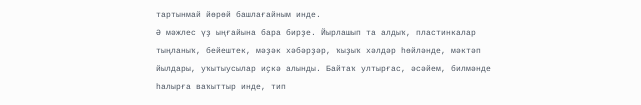тартынмай йөрөй башлағайным инде.
Ә мәжлес үҙ ыңғайына бара бирҙе. Йырлашып та алдыҡ, пластинкалар тыңланыҡ, бейештек, мәҙәк хәбәрҙәр, ҡыҙыҡ хәлдәр һөйләнде, мәктәп йылдары, уҡытыусылар иҫкә алынды. Байтаҡ ултырғас, әсәйем, билмәнде һалырға ваҡыттыр инде, тип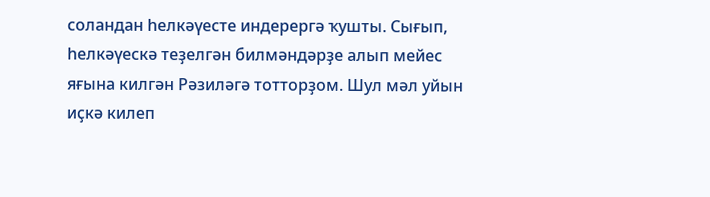соландан һелкәүесте индерергә ҡушты. Сығып, һелкәүескә теҙелгән билмәндәрҙе алып мейес яғына килгән Рәзиләгә тотторҙом. Шул мәл уйын иҫкә килеп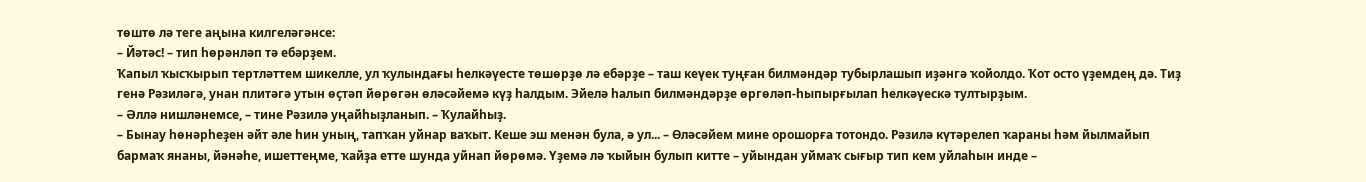төштө лә теге аңына килгеләгәнсе:
– Йәтәс! – тип һөрәнләп тә ебәрҙем.
Ҡапыл ҡысҡырып тертләттем шикелле, ул ҡулындағы һелкәүесте төшөрҙө лә ебәрҙе – таш кеүек туңған билмәндәр тубырлашып иҙәнгә ҡойолдо. Ҡот осто үҙемдең дә. Тиҙ генә Рәзиләгә, унан плитәгә утын өҫтәп йөрөгән өләсәйемә күҙ һалдым. Эйелә һалып билмәндәрҙе өргөләп-һыпырғылап һелкәүескә тултырҙым.
– Әллә нишләнемсе, – тине Рәзилә уңайһыҙланып. – Ҡулайһыҙ.
– Бынау һөнәрһеҙен әйт әле һин уның, тапҡан уйнар ваҡыт. Кеше эш менән була, ә ул... – Өләсәйем мине орошорға тотондо. Рәзилә күтәрелеп ҡараны һәм йылмайып бармаҡ янаны, йәнәһе, ишеттеңме, ҡайҙа етте шунда уйнап йөрөмә. Үҙемә лә ҡыйын булып китте – уйындан уймаҡ сығыр тип кем уйлаһын инде –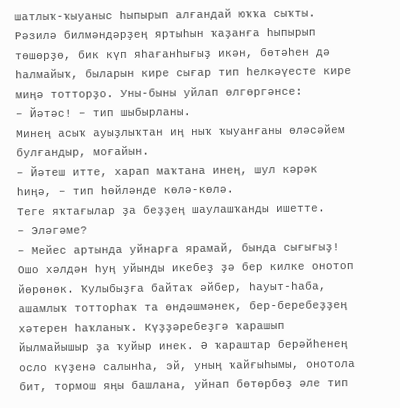шатлыҡ-ҡыуаныс һыпырып алғандай юҡҡа сыҡты.
Рәзилә билмәндәрҙең яртыһын ҡаҙанға һыпырып төшөрҙө, бик күп яһағанһығыҙ икән, бөтәһен дә һалмайыҡ, быларын кире сығар тип һелкәүесте кире миңә тотторҙо. Уны-быны уйлап өлгөргәнсе:
– Йәтәс! – тип шыбырланы.
Минең асыҡ ауыҙлыҡтан иң ныҡ ҡыуанғаны өләсәйем булғандыр, моғайын.
– Йәтеш итте, харап маҡтана инең, шул кәрәк һиңә, – тип һөйләнде көлә-көлә.
Теге яҡтағылар ҙа беҙҙең шаулашҡанды ишетте.
– Эләгәме?
– Мейес артында уйнарға ярамай, бында сығығыҙ!
Ошо хәлдән һуң уйынды икебеҙ ҙә бер килке онотоп йөрөнөк. Ҡулыбыҙға байтаҡ әйбер, һауыт-һаба, ашамлыҡ тотторһаҡ та өндәшмәнек, бер-беребеҙҙең хәтерен һаҡланыҡ. Күҙҙәребеҙгә ҡарашып йылмайышыр ҙа ҡуйыр инек. Ә ҡараштар берәйһенең осло күҙенә салынһа, эй, уның ҡайғыһымы, онотола бит, тормош яңы башлана, уйнап бөтөрбөҙ әле тип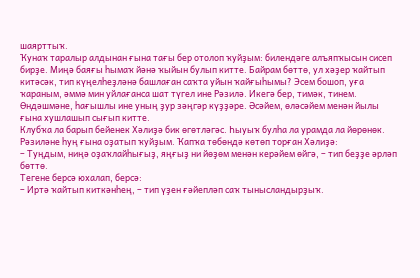шаярттыҡ.
Ҡунаҡ таралыр алдынан ғына тағы бер отолоп ҡуйҙым: билендәге алъяпҡысын сисеп бирҙе. Миңә баяғы һымаҡ йәнә ҡыйын булып китте. Байрам бөттө, ул хәҙер ҡайтып китәсәк, тип күңелһеҙләнә башлаған саҡта уйын ҡайғыһымы? Эсем бошоп, уға ҡараным, әммә мин уйлағанса шат түгел ине Рәзилә. Икегә бер, тимәк, тинем. Өндәшмәне, һағышлы ине уның ҙур зәңгәр күҙҙәре. Әсәйем, өләсәйем менән йылы ғына хушлашып сығып китте.
Клубҡа ла барып бейенек Хәлиҙә бик өгөтләгәс. Һыуыҡ булһа ла урамда ла йөрөнөк. Рәзиләне һуң ғына оҙатып ҡуйҙым. Ҡапҡа төбөндә көтөп торған Хәлиҙә:
– Туңдым, ниңә оҙаҡлайһығыҙ, яңғыҙ ни йөҙөм менән керәйем өйгә, – тип беҙҙе әрләп бөттө.
Тегене берсә юхалап, берсә:
– Иртә ҡайтып киткәнһең, – тип үҙен ғәйепләп саҡ тынысландырҙыҡ.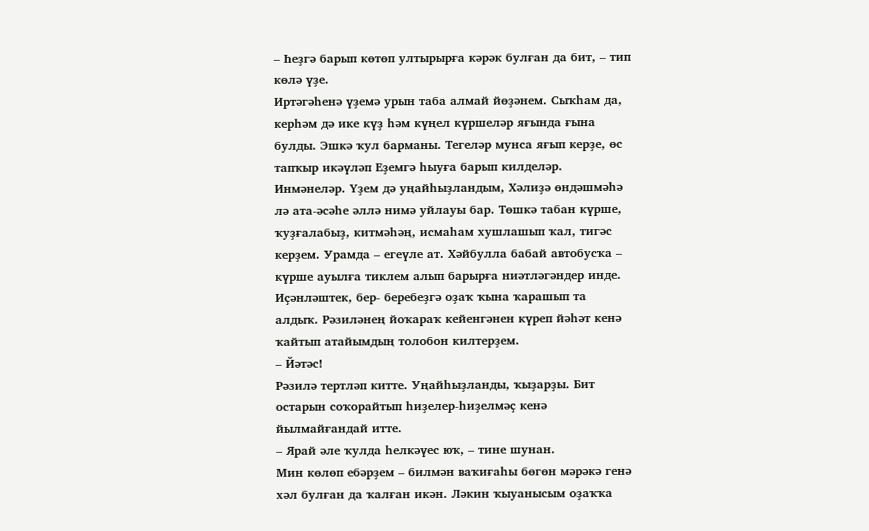– Һеҙгә барып көтөп ултырырға кәрәк булған да бит, – тип көлә үҙе.
Иртәгәһенә үҙемә урын таба алмай йөҙәнем. Сыҡһам да, керһәм дә ике күҙ һәм күңел күршеләр яғында ғына булды. Эшкә ҡул барманы. Тегеләр мунса яғып керҙе, өс тапҡыр икәүләп Еҙемгә һыуға барып килделәр. Инмәнеләр. Үҙем дә уңайһыҙландым, Хәлиҙә өндәшмәһә лә ата-әсәһе әллә нимә уйлауы бар. Төшкә табан күрше, ҡуҙғалабыҙ, китмәһәң, исмаһам хушлашып ҡал, тигәс керҙем. Урамда – егеүле ат. Хәйбулла бабай автобусҡа – күрше ауылға тиклем алып барырға ниәтләгәндер инде. Иҫәнләштек, бер- беребеҙгә оҙаҡ ҡына ҡарашып та алдыҡ. Рәзиләнең йоҡараҡ кейенгәнен күреп йәһәт кенә ҡайтып атайымдың толобон килтерҙем.
– Йәтәс!
Рәзилә тертләп китте. Уңайһыҙланды, ҡыҙарҙы. Бит остарын соҡорайтып һиҙелер-һиҙелмәҫ кенә йылмайғандай итте.
– Ярай әле ҡулда һелкәүес юҡ, – тине шунан.
Мин көлөп ебәрҙем – билмән ваҡиғаһы бөгөн мәрәкә генә хәл булған да ҡалған икән. Ләкин ҡыуанысым оҙаҡҡа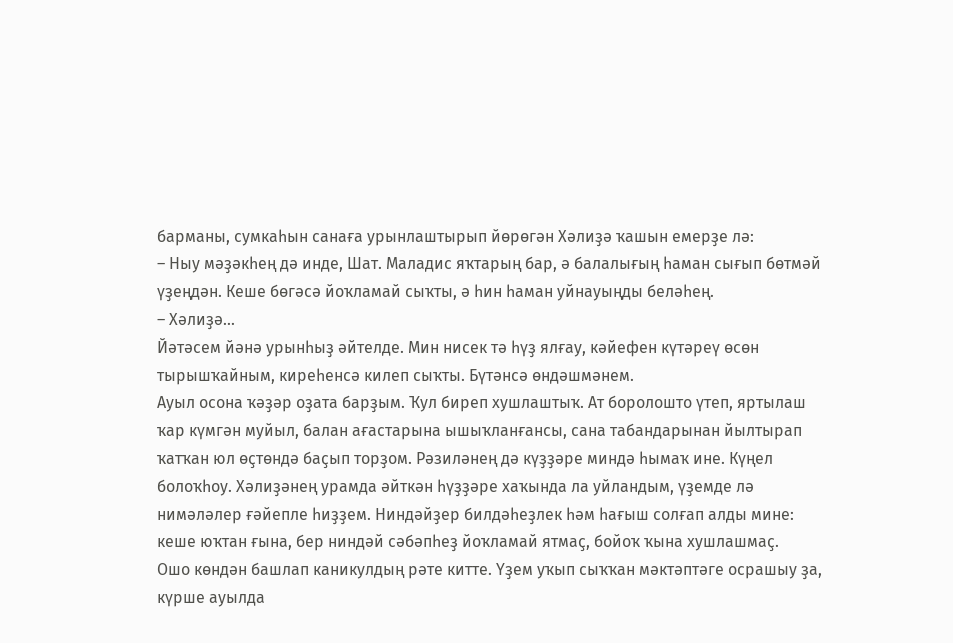барманы, сумкаһын санаға урынлаштырып йөрөгән Хәлиҙә ҡашын емерҙе лә:
– Ныу мәҙәкһең дә инде, Шат. Маладис яҡтарың бар, ә балалығың һаман сығып бөтмәй үҙеңдән. Кеше бөгәсә йоҡламай сыҡты, ә һин һаман уйнауыңды беләһең.
– Хәлиҙә...
Йәтәсем йәнә урынһыҙ әйтелде. Мин нисек тә һүҙ ялғау, кәйефен күтәреү өсөн тырышҡайным, киреһенсә килеп сыҡты. Бүтәнсә өндәшмәнем.
Ауыл осона ҡәҙәр оҙата барҙым. Ҡул биреп хушлаштыҡ. Ат боролошто үтеп, яртылаш ҡар күмгән муйыл, балан ағастарына ышыҡланғансы, сана табандарынан йылтырап ҡатҡан юл өҫтөндә баҫып торҙом. Рәзиләнең дә күҙҙәре миндә һымаҡ ине. Күңел болоҡһоу. Хәлиҙәнең урамда әйткән һүҙҙәре хаҡында ла уйландым, үҙемде лә нимәләлер ғәйепле һиҙҙем. Ниндәйҙер билдәһеҙлек һәм һағыш солғап алды мине: кеше юҡтан ғына, бер ниндәй сәбәпһеҙ йоҡламай ятмаҫ, бойоҡ ҡына хушлашмаҫ.
Ошо көндән башлап каникулдың рәте китте. Үҙем уҡып сыҡҡан мәктәптәге осрашыу ҙа, күрше ауылда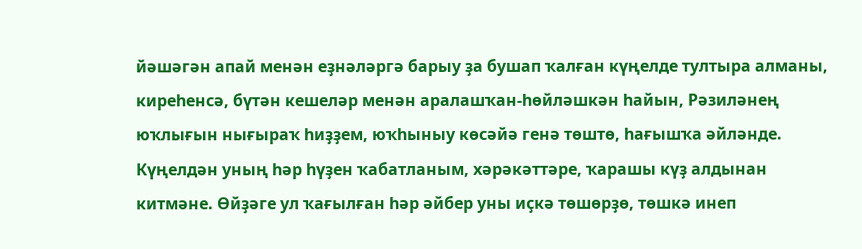йәшәгән апай менән еҙнәләргә барыу ҙа бушап ҡалған күңелде тултыра алманы, киреһенсә, бүтән кешеләр менән аралашҡан-һөйләшкән һайын, Рәзиләнең юҡлығын нығыраҡ һиҙҙем, юҡһыныу көсәйә генә төштө, һағышҡа әйләнде. Күңелдән уның һәр һүҙен ҡабатланым, хәрәкәттәре, ҡарашы күҙ алдынан китмәне. Өйҙәге ул ҡағылған һәр әйбер уны иҫкә төшөрҙө, төшкә инеп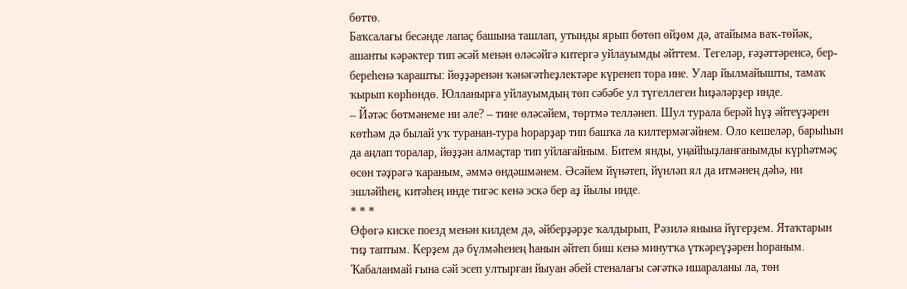бөттө.
Баҡсалағы бесәнде лапаҫ башына ташлап, утынды ярып бөтөп өйҙөм дә, атайыма ваҡ-төйәк, ашанты кәрәктер тип әсәй менән өләсәйгә китергә уйлауымды әйттем. Тегеләр, ғәҙәттәренсә, бер-береһенә ҡарашты: йөҙҙәренән ҡәнәғәтһеҙлектәре күренеп тора ине. Улар йылмайышты, тамаҡ ҡырып көрһөндө. Юлланырға уйлауымдың төп сәбәбе ул түгеллеген һиҙәләрҙер инде.
– Йәтәс бөтмәнеме ни әле? – тине өләсәйем, төртмә телләнеп. Шул турала берәй һүҙ әйтеүҙәрен көтһәм дә былай уҡ туранан-тура һорарҙар тип башҡа ла килтермәгәйнем. Оло кешеләр, барыһын да аңлап торалар, йөҙҙән алмаҫтар тип уйлағайным. Битем янды, уңайһыҙланғанымды күрһәтмәҫ өсөн тәҙрәгә ҡараным, әммә өндәшмәнем. Әсәйем йүнәтеп, йүнләп ял да итмәнең дәһә, ни эшләйһең, китәһең инде тигәс кенә эскә бер аҙ йылы инде.
* * *
Өфөгә киске поезд менән килдем дә, әйберҙәрҙе ҡалдырып, Рәзилә янына йүгерҙем. Ятаҡтарын тиҙ таптым. Керҙем дә бүлмәһенең һанын әйтеп биш кенә минутҡа үткәреүҙәрен һораным. Ҡабаланмай ғына сәй эсеп ултырған йыуан әбей стеналағы сәғәткә ишараланы ла, төн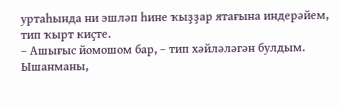уртаһында ни эшләп һине ҡыҙҙар ятағына индерәйем, тип ҡырт киҫте.
– Ашығыс йомошом бар, – тип хәйләләгән булдым.
Ышанманы,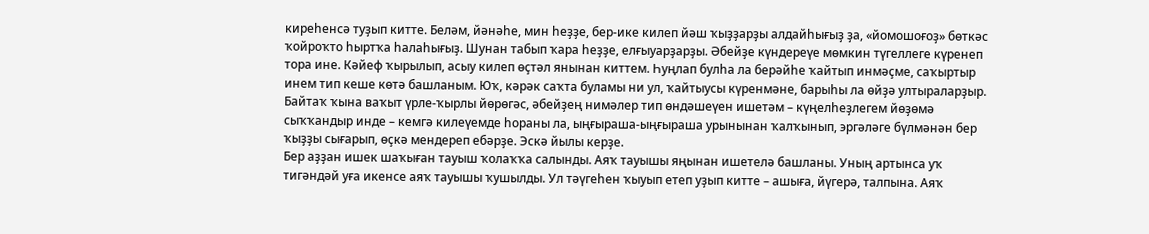киреһенсә туҙып китте. Беләм, йәнәһе, мин һеҙҙе, бер-ике килеп йәш ҡыҙҙарҙы алдайһығыҙ ҙа, «йомошоғоҙ» бөткәс ҡойроҡто һыртҡа һалаһығыҙ. Шунан табып ҡара һеҙҙе, елғыуарҙарҙы. Әбейҙе күндереүе мөмкин түгеллеге күренеп тора ине. Кәйеф ҡырылып, асыу килеп өҫтәл янынан киттем. Һуңлап булһа ла берәйһе ҡайтып инмәҫме, саҡыртыр инем тип кеше көтә башланым. Юҡ, кәрәк саҡта буламы ни ул, ҡайтыусы күренмәне, барыһы ла өйҙә ултыраларҙыр. Байтаҡ ҡына ваҡыт үрле-ҡырлы йөрөгәс, әбейҙең нимәлер тип өндәшеүен ишетәм – күңелһеҙлегем йөҙөмә сыҡҡандыр инде – кемгә килеүемде һораны ла, ыңғыраша-ыңғыраша урынынан ҡалҡынып, эргәләге бүлмәнән бер ҡыҙҙы сығарып, өҫкә мендереп ебәрҙе. Эскә йылы керҙе.
Бер аҙҙан ишек шаҡыған тауыш ҡолаҡҡа салынды. Аяҡ тауышы яңынан ишетелә башланы. Уның артынса уҡ тигәндәй уға икенсе аяҡ тауышы ҡушылды. Ул тәүгеһен ҡыуып етеп уҙып китте – ашыға, йүгерә, талпына. Аяҡ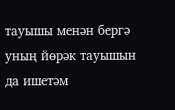тауышы менән бергә уның йөрәк тауышын да ишетәм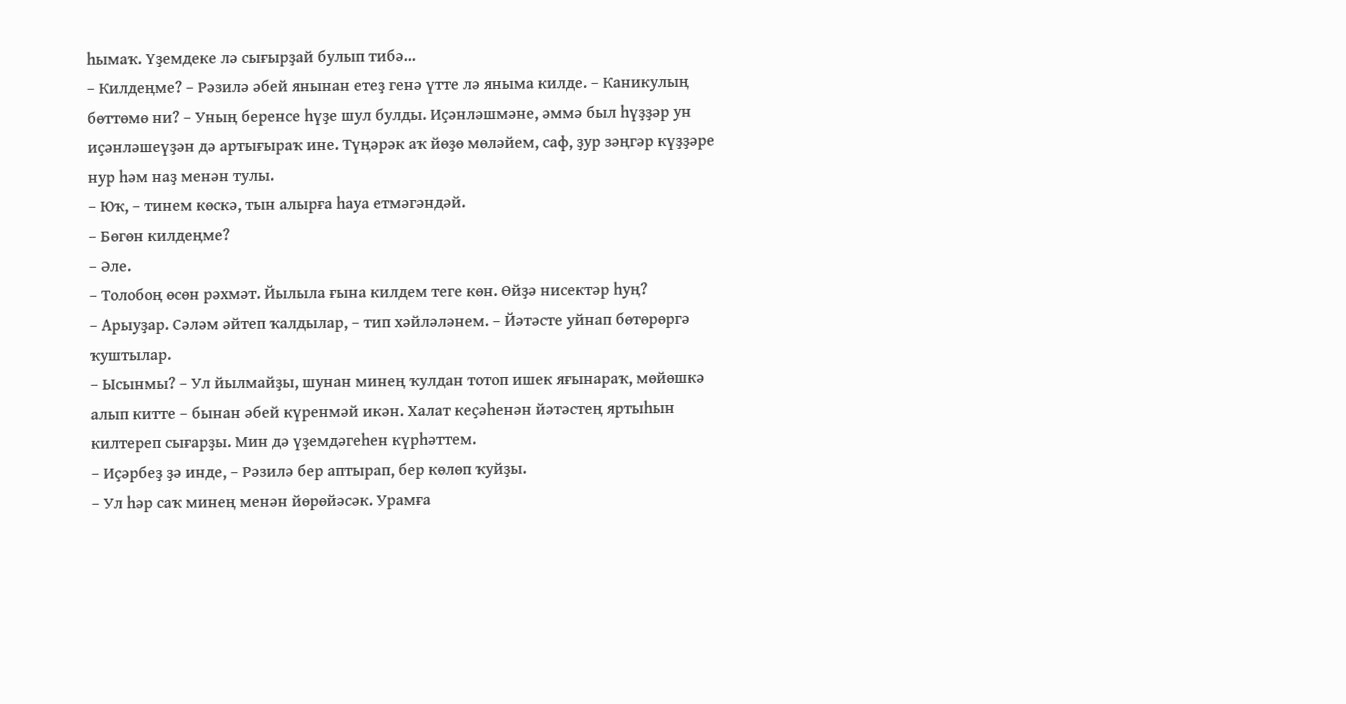һымаҡ. Үҙемдеке лә сығырҙай булып тибә...
– Килдеңме? – Рәзилә әбей янынан етеҙ генә үтте лә яныма килде. – Каникулың бөттөмө ни? – Уның беренсе һүҙе шул булды. Иҫәнләшмәне, әммә был һүҙҙәр ун иҫәнләшеүҙән дә артығыраҡ ине. Түңәрәк аҡ йөҙө мөләйем, саф, ҙур зәңгәр күҙҙәре нур һәм наҙ менән тулы.
– Юҡ, – тинем көскә, тын алырға һауа етмәгәндәй.
– Бөгөн килдеңме?
– Әле.
– Толобоң өсөн рәхмәт. Йылыла ғына килдем теге көн. Өйҙә нисектәр һуң?
– Арыуҙар. Сәләм әйтеп ҡалдылар, – тип хәйләләнем. – Йәтәсте уйнап бөтөрөргә ҡуштылар.
– Ысынмы? – Ул йылмайҙы, шунан минең ҡулдан тотоп ишек яғынараҡ, мөйөшкә алып китте – бынан әбей күренмәй икән. Халат кеҫәһенән йәтәстең яртыһын килтереп сығарҙы. Мин дә үҙемдәгеһен күрһәттем.
– Иҫәрбеҙ ҙә инде, – Рәзилә бер аптырап, бер көлөп ҡуйҙы.
– Ул һәр саҡ минең менән йөрөйәсәк. Урамға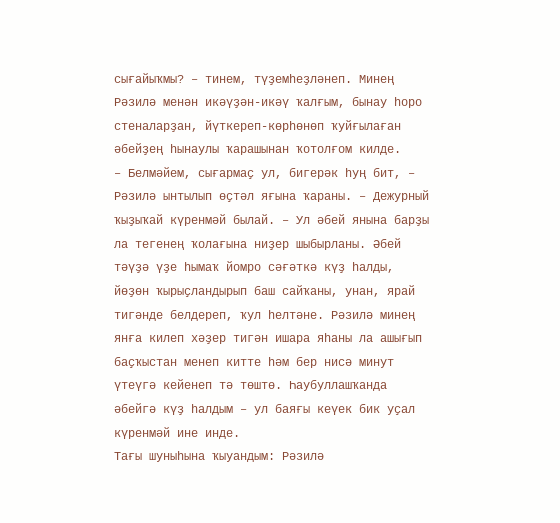сығайыҡмы? – тинем, түҙемһеҙләнеп. Минең Рәзилә менән икәүҙән-икәү ҡалғым, бынау һоро стеналарҙан, йүткереп-көрһөнөп ҡуйғылаған әбейҙең һынаулы ҡарашынан ҡотолғом килде.
– Белмәйем, сығармаҫ ул, бигерәк һуң бит, – Рәзилә ынтылып өҫтәл яғына ҡараны. – Дежурный ҡыҙыҡай күренмәй былай. – Ул әбей янына барҙы ла тегенең ҡолағына ниҙер шыбырланы. Әбей тәүҙә үҙе һымаҡ йомро сәғәткә күҙ һалды, йөҙөн ҡырыҫландырып баш сайҡаны, унан, ярай тигәнде белдереп, ҡул һелтәне. Рәзилә минең янға килеп хәҙер тигән ишара яһаны ла ашығып баҫҡыстан менеп китте һәм бер нисә минут үтеүгә кейенеп тә төштө. Һаубуллашҡанда әбейгә күҙ һалдым – ул баяғы кеүек бик уҫал күренмәй ине инде.
Тағы шуныһына ҡыуандым: Рәзилә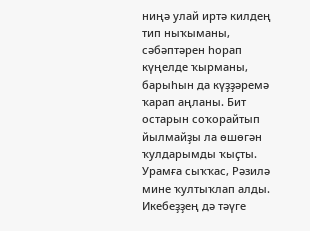ниңә улай иртә килдең тип ныҡыманы, сәбәптәрен һорап күңелде ҡырманы, барыһын да күҙҙәремә ҡарап аңланы. Бит остарын соҡорайтып йылмайҙы ла өшөгән ҡулдарымды ҡыҫты.
Урамға сыҡҡас, Рәзилә мине ҡултыҡлап алды. Икебеҙҙең дә тәүге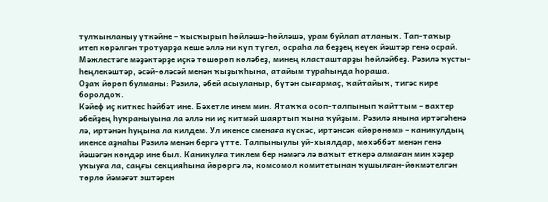тулҡынланыу үткәйне – ҡысҡырып һөйләшә-һөйләшә, урам буйлап атланыҡ. Тап-таҡыр итеп көрәлгән тротуарҙа кеше әллә ни күп түгел, осраһа ла беҙҙең кеүек йәштәр генә осрай. Мәжлестәге мәҙәктәрҙе иҫкә төшөрөп көләбеҙ, минең класташтарҙы һөйләйбеҙ. Рәзилә ҡусты-һеңлекәштәр, әсәй-өләсәй менән ҡыҙыҡһына, атайым тураһында һораша.
Оҙаҡ йөрөп булманы: Рәзилә, әбей асыуланыр, бүтән сығармаҫ, ҡайтайыҡ, тигәс кире боролдоҡ.
Кәйеф иҫ киткес һәйбәт ине. Бәхетле инем мин. Ятаҡҡа осоп-талпынып ҡайттым – вахтер әбейҙең һуҡраныуына ла әллә ни иҫ китмәй шаяртып ҡына ҡуйҙым. Рәзилә янына иртәгәһенә лә, иртәнән һуңына ла килдем. Ул икенсе сменаға күскәс, иртәнсәк «йөрөнөм» – каникулдың икенсе аҙнаһы Рәзилә менән бергә үтте. Талпыныулы уй-хыялдар, мөхәббәт менән генә йәшәгән көндәр ине был. Каникулға тиклем бер нәмәгә лә ваҡыт еткерә алмаған мин хәҙер уҡыуға ла, саңғы секцияһына йөрөргә лә, комсомол комитетынан ҡушылған-йөкмәтелгән төрлө йәмәғәт эштәрен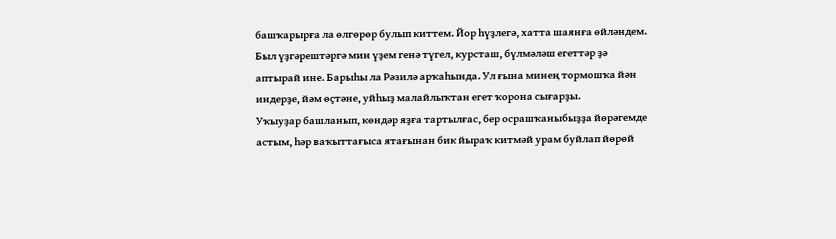башҡарырға ла өлгөрөр булып киттем. Йор һүҙлегә, хатта шаянға өйләндем. Был үҙгәрештәргә мин үҙем генә түгел, курсташ, бүлмәләш егеттәр ҙә аптырай ине. Барыһы ла Рәзилә арҡаһында. Ул ғына минең тормошҡа йән индерҙе, йәм өҫтәне, уйһыҙ малайлыҡтан егет ҡорона сығарҙы.
Уҡыуҙар башланып, көндәр яҙға тартылғас, бер осрашҡаныбыҙҙа йөрәгемде астым, һәр ваҡыттағыса ятағынан бик йыраҡ китмәй урам буйлап йөрөй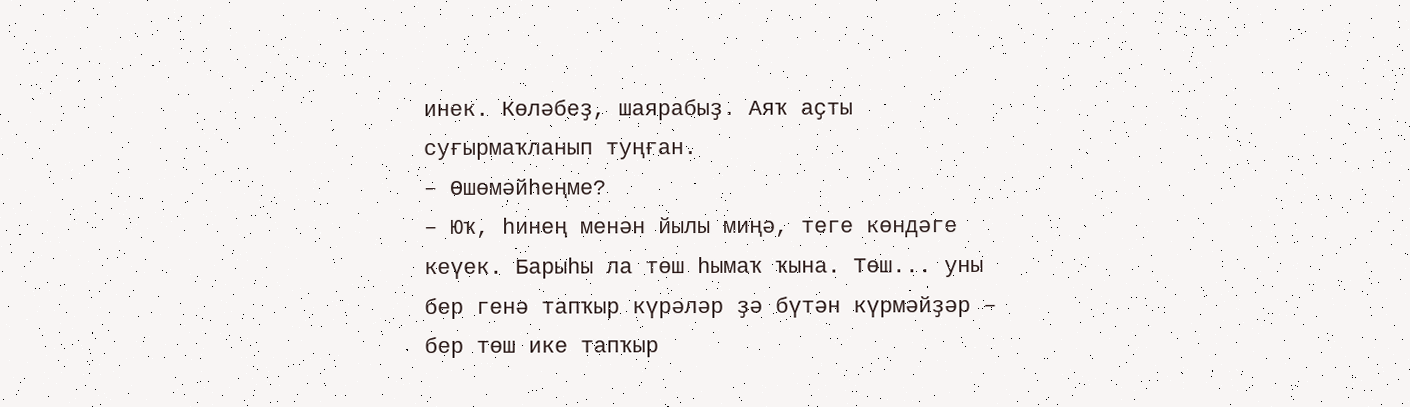инек. Көләбеҙ, шаярабыҙ. Аяҡ аҫты суғырмаҡланып туңған.
– Өшөмәйһеңме?
– Юҡ, һинең менән йылы миңә, теге көндәге кеүек. Барыһы ла төш һымаҡ ҡына. Төш... уны бер генә тапҡыр күрәләр ҙә бүтән күрмәйҙәр – бер төш ике тапҡыр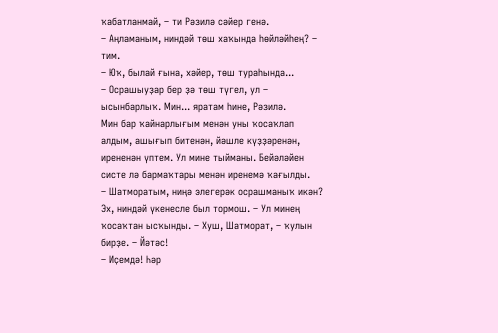ҡабатланмай, – ти Рәзилә сәйер генә.
– Аңламаным, ниндәй төш хаҡында һөйләйһең? – тим.
– Юҡ, былай ғына, хәйер, төш тураһында...
– Осрашыуҙар бер ҙә төш түгел, ул – ысынбарлыҡ. Мин... яратам һине, Рәзилә.
Мин бар ҡайнарлығым менән уны ҡосаҡлап алдым, ашығып битенән, йәшле күҙҙәренән, ирененән үптем. Ул мине тыйманы. Бейәләйен систе лә бармаҡтары менән иренемә ҡағылды.
– Шатморатым, ниңә элегерәк осрашманыҡ икән? Эх, ниндәй үкенесле был тормош. – Ул минең ҡосаҡтан ысҡынды. – Хуш, Шатморат, – ҡулын бирҙе. – Йәтәс!
– Иҫемдә! Һәр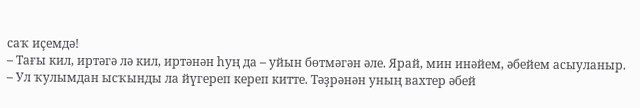саҡ иҫемдә!
– Тағы кил, иртәгә лә кил, иртәнән һуң да – уйын бөтмәгән әле. Ярай, мин инәйем, әбейем асыуланыр. – Ул ҡулымдан ысҡынды ла йүгереп кереп китте. Тәҙрәнән уның вахтер әбей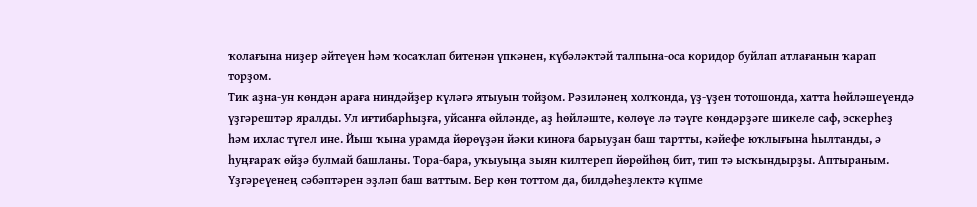ҡолағына ниҙер әйтеүен һәм ҡосаҡлап битенән үпкәнен, күбәләктәй талпына-оса коридор буйлап атлағанын ҡарап торҙом.
Тик аҙна-ун көндән араға ниндәйҙер күләгә ятыуын тойҙом. Рәзиләнең холҡонда, үҙ-үҙен тотошонда, хатта һөйләшеүендә үҙгәрештәр яралды. Ул иғтибарһыҙға, уйсанға өйләнде, аҙ һөйләште, көлөүе лә тәүге көндәрҙәге шикеле саф, эскерһеҙ һәм ихлас түгел ине. Йыш ҡына урамда йөрөүҙән йәки киноға барыуҙан баш тартты, кәйефе юҡлығына һылтанды, ә һуңғараҡ өйҙә булмай башланы. Тора-бара, уҡыуыңа зыян килтереп йөрөйһөң бит, тип тә ысҡындырҙы. Аптыраным. Үҙгәреүенең сәбәптәрен эҙләп баш ваттым. Бер көн тоттом да, билдәһеҙлектә күпме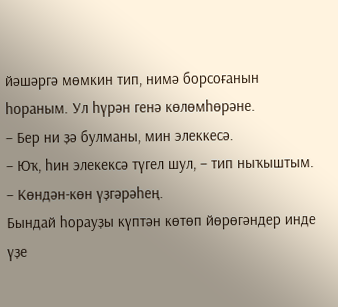йәшәргә мөмкин тип, нимә борсоғанын һораным. Ул һүрән генә көлөмһөрәне.
– Бер ни ҙә булманы, мин элеккесә.
– Юҡ, һин элекексә түгел шул, – тип ныҡыштым. – Көндән-көн үҙгәрәһең.
Бындай һорауҙы күптән көтөп йөрөгәндер инде үҙе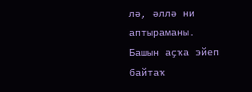лә, әллә ни аптыраманы. Башын аҫҡа эйеп байтаҡ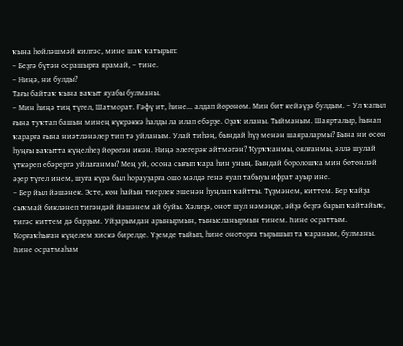ҡына һөйләшмәй килгәс, мине шаҡ ҡатырып:
– Беҙгә бүтән осрашырға ярамай, – тине.
– Ниңә, ни булды?
Тағы байтаҡ ҡына ваҡыт яуабы булманы.
– Мин һиңә тиң түгел, Шатморат. Ғәфү ит, һине... алдап йөрөнөм. Мин бит кейәүҙә булдым. – Ул ҡапыл ғына туҡтап башын минең күкрәккә һалды ла илап ебәрҙе. Оҙаҡ иланы. Тыйманым. Шаярталыр, һынап ҡарарға ғына ниәтләнәлер тип тә уйланым. Улай тиһәң, бындай һүҙ менән шаяралармы? Бына ни өсөн һуңғы ваҡытта күңелһеҙ йөрөгән икән. Ниңә элегерәк әйтмәгән? Ҡурҡҡанмы, оялғанмы, әллә шулай үткәреп ебәрергә уйлағанмы? Мең уй, осона сығып ҡара һин уның. Бындай боролошҡа мин бөтөнләй әҙер түгел инем, шуға күрә был һорауҙарға ошо мәлдә генә яуап табыуы ифрат ауыр ине.
– Бер йыл йәшәнек. Эсте, көн һайын тиерлек эшенән һуңлап ҡайтты. Түҙмәнем, киттем. Бер ҡайҙа сыҡмай бикләнеп тигәндәй йәшәнем ай буйы. Хәлиҙә, онот шул нәмәңде, әйҙә беҙгә барып ҡайтайыҡ, тигәс киттем дә барҙым. Уйҙарымдан арынырмын, тынысланырмын тинем. Һине осраттым. Ҡорғаҡһыған күңелем хискә бирелде. Үҙемде тыйып, һине оноторға тырышып та ҡараным, булманы. Һине осратмаһам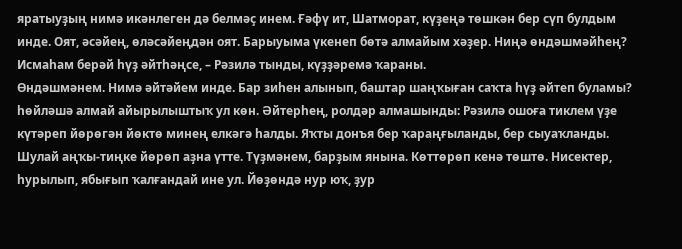яратыуҙың нимә икәнлеген дә белмәҫ инем. Ғәфү ит, Шатморат, күҙеңә төшкән бер сүп булдым инде. Оят, әсәйең, өләсәйеңдән оят. Барыуыма үкенеп бөтә алмайым хәҙер. Ниңә өндәшмәйһең? Исмаһам берәй һүҙ әйтһәңсе, – Рәзилә тынды, күҙҙәремә ҡараны.
Өндәшмәнем. Нимә әйтәйем инде. Бар зиһен алынып, баштар шаңҡыған саҡта һүҙ әйтеп буламы? һөйләшә алмай айырылыштыҡ ул көн. Әйтерһең, ролдәр алмашынды: Рәзилә ошоға тиклем үҙе күтәреп йөрөгән йөктө минең елкәгә һалды. Яҡты донъя бер ҡараңғыланды, бер сыуаҡланды.
Шулай аңҡы-тиңке йөрөп аҙна үтте. Түҙмәнем, барҙым янына. Көттөрөп кенә төштө. Нисектер, һурылып, ябығып ҡалғандай ине ул. Йөҙөндә нур юҡ, ҙур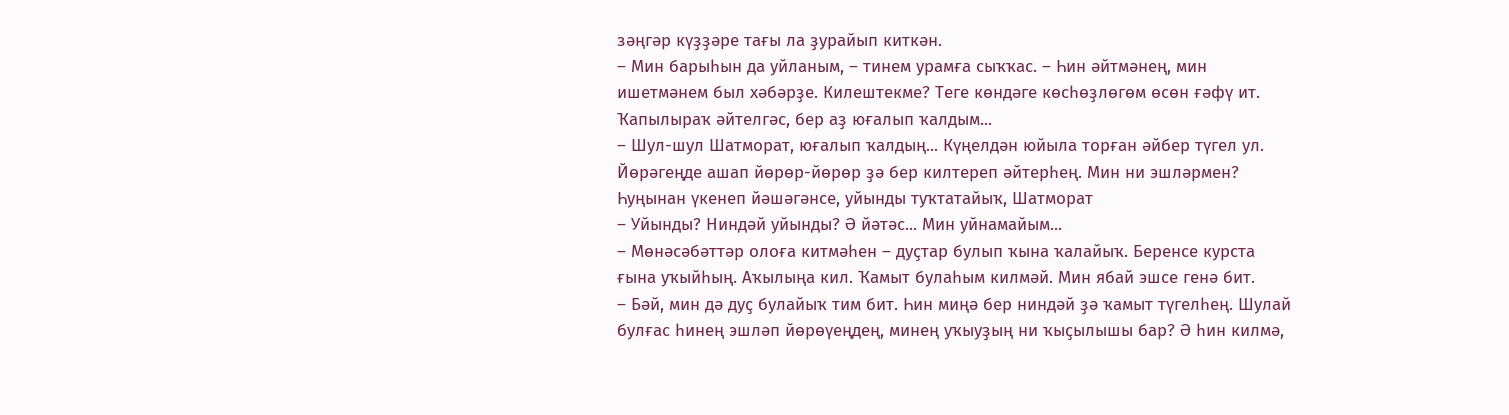зәңгәр күҙҙәре тағы ла ҙурайып киткән.
– Мин барыһын да уйланым, – тинем урамға сыҡҡас. – Һин әйтмәнең, мин ишетмәнем был хәбәрҙе. Килештекме? Теге көндәге көсһөҙлөгөм өсөн ғәфү ит. Ҡапылыраҡ әйтелгәс, бер аҙ юғалып ҡалдым...
– Шул-шул Шатморат, юғалып ҡалдың... Күңелдән юйыла торған әйбер түгел ул. Йөрәгеңде ашап йөрөр-йөрөр ҙә бер килтереп әйтерһең. Мин ни эшләрмен? Һуңынан үкенеп йәшәгәнсе, уйынды туҡтатайыҡ, Шатморат
– Уйынды? Ниндәй уйынды? Ә йәтәс... Мин уйнамайым...
– Мөнәсәбәттәр олоға китмәһен – дуҫтар булып ҡына ҡалайыҡ. Беренсе курста ғына уҡыйһың. Аҡылыңа кил. Ҡамыт булаһым килмәй. Мин ябай эшсе генә бит.
– Бәй, мин дә дуҫ булайыҡ тим бит. Һин миңә бер ниндәй ҙә ҡамыт түгелһең. Шулай булғас һинең эшләп йөрөүеңдең, минең уҡыуҙың ни ҡыҫылышы бар? Ә һин килмә,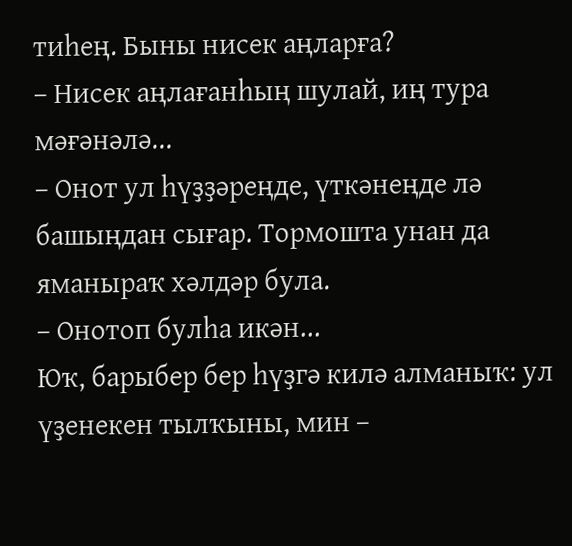тиһең. Быны нисек аңларға?
– Нисек аңлағанһың шулай, иң тура мәғәнәлә...
– Онот ул һүҙҙәреңде, үткәнеңде лә башыңдан сығар. Тормошта унан да яманыраҡ хәлдәр була.
– Онотоп булһа икән...
Юҡ, барыбер бер һүҙгә килә алманыҡ: ул үҙенекен тылҡыны, мин –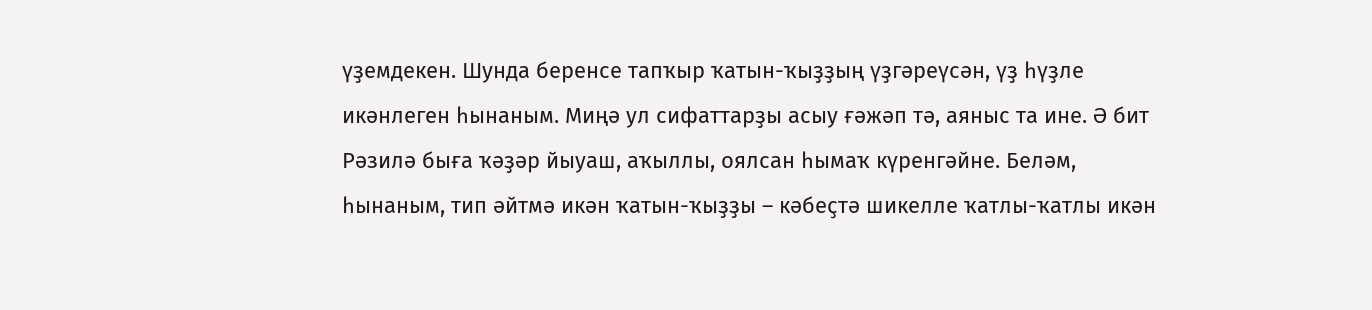үҙемдекен. Шунда беренсе тапҡыр ҡатын-ҡыҙҙың үҙгәреүсән, үҙ һүҙле икәнлеген һынаным. Миңә ул сифаттарҙы асыу ғәжәп тә, аяныс та ине. Ә бит Рәзилә быға ҡәҙәр йыуаш, аҡыллы, оялсан һымаҡ күренгәйне. Беләм, һынаным, тип әйтмә икән ҡатын-ҡыҙҙы – кәбеҫтә шикелле ҡатлы-ҡатлы икән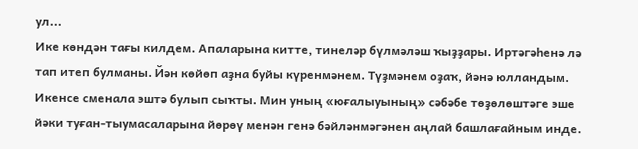ул...
Ике көндән тағы килдем. Апаларына китте, тинеләр бүлмәләш ҡыҙҙары. Иртәгәһенә лә тап итеп булманы. Йән көйөп аҙна буйы күренмәнем. Түҙмәнем оҙаҡ, йәнә юлландым. Икенсе сменала эштә булып сыҡты. Мин уның «юғалыуының» сәбәбе төҙөлөштәге эше йәки туған-тыумасаларына йөрөү менән генә бәйләнмәгәнен аңлай башлағайным инде.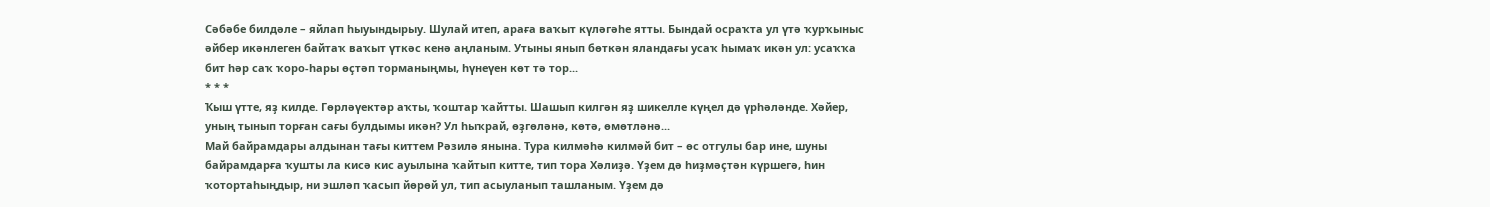Сәбәбе билдәле – яйлап һыуындырыу. Шулай итеп, араға ваҡыт күләгәһе ятты. Бындай осраҡта ул үтә ҡурҡыныс әйбер икәнлеген байтаҡ ваҡыт үткәс кенә аңланым. Утыны янып бөткән яландағы усаҡ һымаҡ икән ул: усаҡҡа бит һәр саҡ ҡоро-һары өҫтәп торманыңмы, һүнеүен көт тә тор...
* * *
Ҡыш үтте, яҙ килде. Гөрләүектәр аҡты, ҡоштар ҡайтты. Шашып килгән яҙ шикелле күңел дә үрһәләнде. Хәйер, уның тынып торған сағы булдымы икән? Ул һыҡрай, өҙгөләнә, көтә, өмөтләнә...
Май байрамдары алдынан тағы киттем Рәзилә янына. Тура килмәһә килмәй бит – өс отгулы бар ине, шуны байрамдарға ҡушты ла кисә кис ауылына ҡайтып китте, тип тора Хәлиҙә. Үҙем дә һиҙмәҫтән күршегә, һин ҡотортаһыңдыр, ни эшләп ҡасып йөрөй ул, тип асыуланып ташланым. Үҙем дә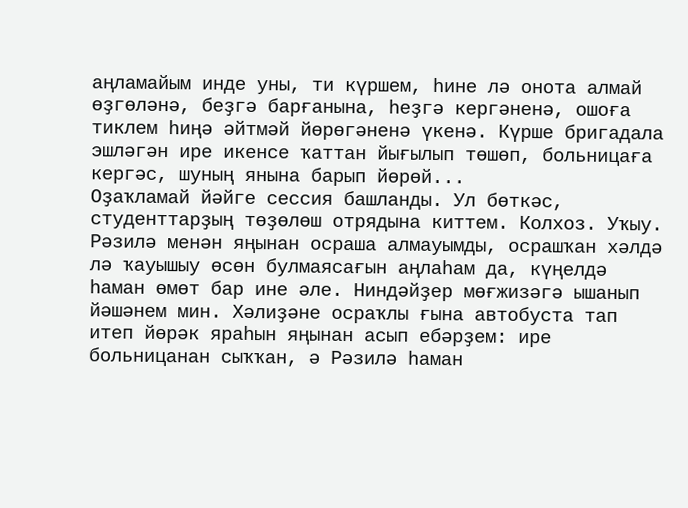аңламайым инде уны, ти күршем, һине лә онота алмай өҙгөләнә, беҙгә барғанына, һеҙгә кергәненә, ошоға тиклем һиңә әйтмәй йөрөгәненә үкенә. Күрше бригадала эшләгән ире икенсе ҡаттан йығылып төшөп, больницаға кергәс, шуның янына барып йөрөй...
Оҙаҡламай йәйге сессия башланды. Ул бөткәс, студенттарҙың төҙөлөш отрядына киттем. Колхоз. Уҡыу. Рәзилә менән яңынан осраша алмауымды, осрашҡан хәлдә лә ҡауышыу өсөн булмаясағын аңлаһам да, күңелдә һаман өмөт бар ине әле. Ниндәйҙер мөғжизәгә ышанып йәшәнем мин. Хәлиҙәне осраҡлы ғына автобуста тап итеп йөрәк яраһын яңынан асып ебәрҙем: ире больницанан сыҡҡан, ә Рәзилә һаман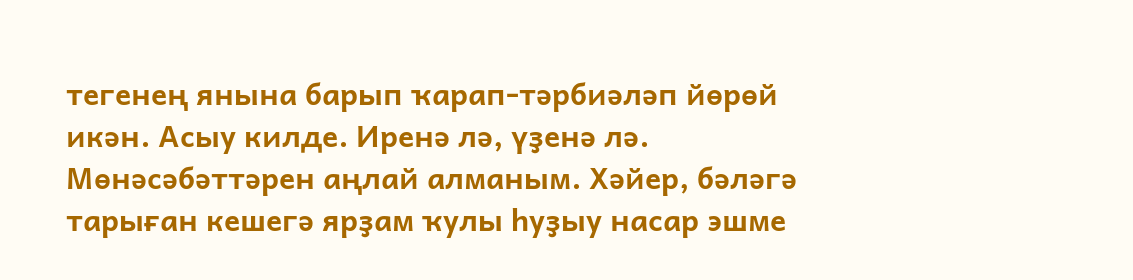тегенең янына барып ҡарап-тәрбиәләп йөрөй икән. Асыу килде. Иренә лә, үҙенә лә. Мөнәсәбәттәрен аңлай алманым. Хәйер, бәләгә тарыған кешегә ярҙам ҡулы һуҙыу насар эшме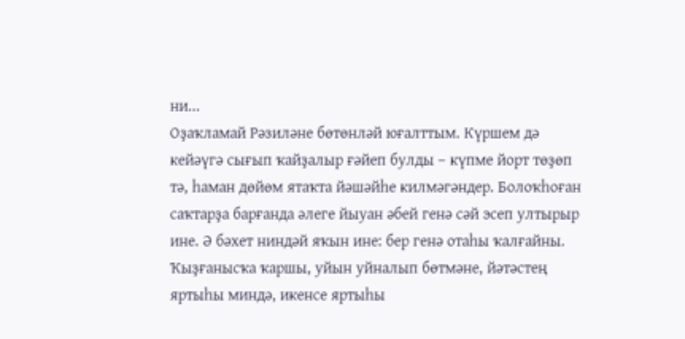ни...
Оҙаҡламай Рәзиләне бөтөнләй юғалттым. Күршем дә кейәүгә сығып ҡайҙалыр ғәйеп булды – күпме йорт төҙөп тә, һаман дөйөм ятаҡта йәшәйһе килмәгәндер. Болоҡһоған саҡтарҙа барғанда әлеге йыуан әбей генә сәй эсеп ултырыр ине. Ә бәхет ниндәй яҡын ине: бер генә отаһы ҡалғайны. Ҡыҙғанысҡа ҡаршы, уйын уйналып бөтмәне, йәтәстең яртыһы миндә, икенсе яртыһы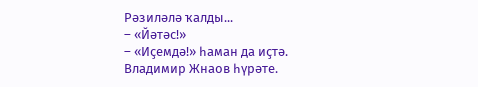Рәзиләлә ҡалды...
– «Йәтәс!»
– «Иҫемдә!» һаман да иҫтә.
Владимир Жнаов һүрәте.